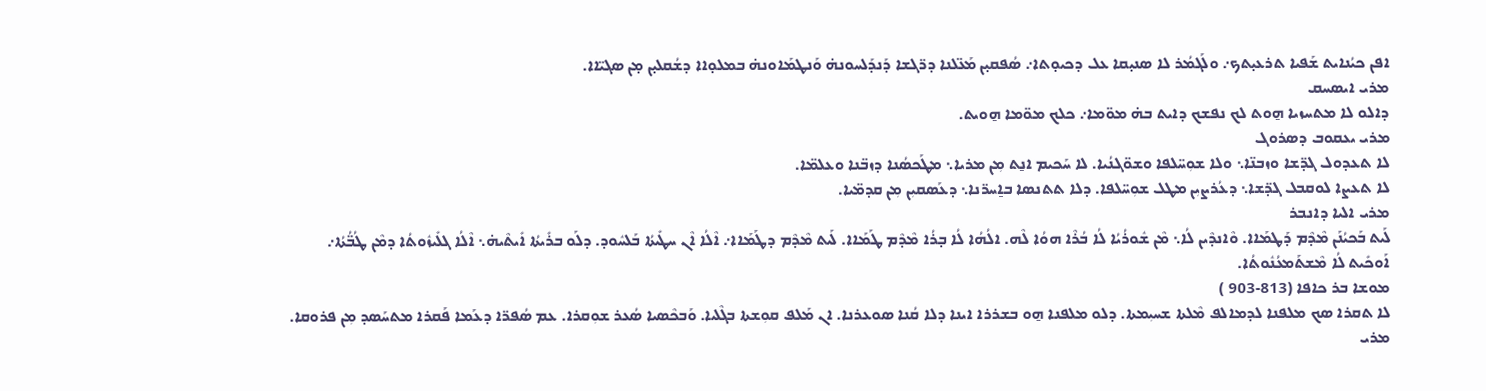ܐܦܢ ܟܝܳܢܐܝܬ ܫܰܦܝܐ ܬܪܥܝ̣ܬܟ܇ ܘܠܰܓܡܳܪ ܠܐ ܣܢܝ̣ܩܐ ܥܠ ܕܟܝܘ̣ܬܐ܇ ܣܳܦܩܝ̣ܢ ܡܰܥ̈ܠܢܐ ܕܪ̈ܓܫܐ ܕܰܢܕܰܠܚܘܢܗ̇ ܘܰܢܛܡܰܐܘܢܗ̇ ܒܡܠܘ̣ܐܐ ܕܫܳܩܠܝ̣ܢ ܡ̣ܢ ܣܓܝ̈ܐܐ.
ܡܪܝ ܐܝܣܚܩ
ܕܐܠܘ ܠܐ ܡܬܚܙܝܐ ܗ̱ܘܬ ܠܟ ܢܦܫܟ ܕܐܝܬ ܒܗ̇ ܡܘ̈ܡܐ܇ ܟܠܟ ܡܘ̈ܡܐ ܗ̱ܘܝܬ.
ܡܪܝ ܝܥܩܘܒ ܕܣܪܘܓ
ܠܐ ܬܥܕܘܠ ܓܕ̈ܫܐ ܘܙܒܢ̈ܐ܆ ܘܠܐ ܫܘܼܚ̈ܠܦܐ ܘܫܘ̈ܓܢܳܝܐ. ܠܐ ܚܰܟܝܡ ܐܢ̱ܬ ܡܼܢ ܡܪܝܐ܆ ܡܛܰܟܣܳܢܐ ܕܙܒ̈ܢܐ ܘܥܠܡ̈ܐ.
ܠܐ ܬܥܨܐ ܠܘܩܒܠ ܓܕ̈ܫܐ܆ ܕܥܳܪܨܝܼܢ ܡܛܠ ܫܘܼܚ̈ܠܦܐ. ܕܠܐ ܬܬܢܣܐ ܒܐ̱ܚܪ̈ܢܐ܆ ܕܥܰܣܩܝܼܢ ܡܼܢ ܩܕܡ̈ܝܐ.
ܡܪܝ ܐܠܝܐ ܕܐܢܒܪ
ܠܰܝܬ ܒܰܟܝܳܢܰܢ ܡܶܕܶܡ ܕܰܛܡܰܐܐ. ܘܶܐܢܕܶܝܢ ܠܳܐ܆ ܡܶܢ ܫܽܘܪܳܝܳܐ ܠܳܐ ܒܳܪܶܐ ܗܘܳܐ ܠܶܗ. ܐܠܳܗܳܐ ܠܳܐ ܒ̣ܪܳܐ ܡܶܕܶܡ ܛܰܡܰܐܐ. ܠܰܝܬ ܡܶܕܶܡ ܕܛܰܡܰܐܐ܇ ܐܶܠܳܐ ܐܶܢ ܚܛܺܝܬܳܐ ܒܰܠܚܽܘܕ. ܕܠܰܘ ܒܪܺܝܬܳܐ ܐܺܝܬܶܝܗ̇܆ ܐܶܠܳܐ ܓܠܺܝܙܽܘܬܳܐ ܕܡܶܢ ܛܳܒ̈ܳܬܳܐ܇ ܐܰܘܟܺܝܬ ܠܳܐ ܡܶܫܬܰܡܥܳܢܽܘܬܳܐ.
ܡܘܫܐ ܒܪ ܟܐܦܐ (813-903 )
ܠܐ ܬܩܪܐ ܣܟ ܡܠܦܢܐ ܠܕܡܐܠܦ ܡܶܠܬܐ ܫܚܝܼܡܬܐ. ܕܠܘ ܡܠܦܢܐ ܗ̱ܘ ܒܫܪܪܐ ܐܝܢܐ ܕܠܐ ܩܳܢܐ ܣܘܥܪܢܐ. ܐܢ ܡܰܠܦ ܩܘܼܫܬܐ ܒܓܶܠܝܐ. ܘܰܒܟܶܣܝܐ ܣܳܥܪ ܫܘܼܩܪܐ. ܥܡ ܣܳܦܪ̈ܐ ܕܥܰܡܐ ܦܰܩܪܐ ܡܬܚܰܣܕ ܡܼܢ ܦܪܘܩܐ.
ܡܪܝ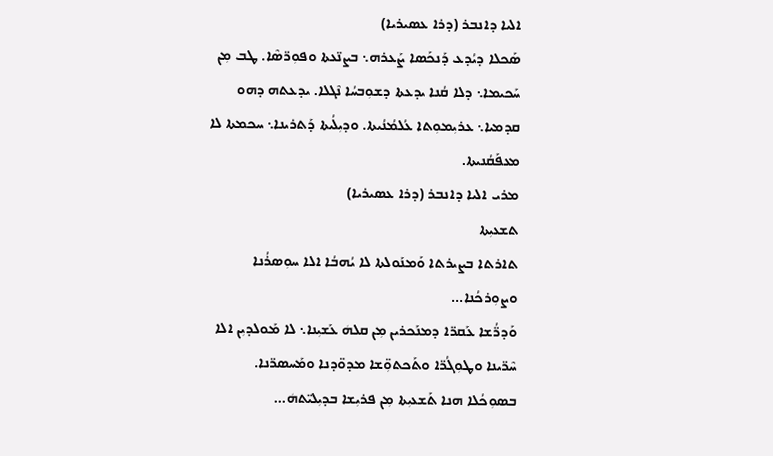ܐܠܝܐ ܕܐܢܒܪ (ܕܪܐ ܥܣܝܪܝܐ)
ܣܰܟܠܐ ܕܝܳܕܥ ܕܰܢܟܰܣܐ ܨܰܥܪܗ܆ ܒܨܢ̈ܥܬܐ ܘܦܘܼܪ̈ܣܶܐ. ܛܒ ܡܼܢ ܚܰܟܝܡܐ܆ ܕܠܐ ܩܳܢܐ ܝܕܥܬܐ ܕܫܘܼܒܚܳܐ ܢܶܓܠܐ. ܝܕܥܬܗ ܕܗܘ ܩܕܡܝܐ܆ ܥܪܝܼܡܘܼܬܐ ܥܳܠܡܳܢܳܝܬܐ. ܘܕܝܼܠܳܝܬܐ ܕܰܬܪܝܢܐ܆ ܚܟܡܬܐ ܠܐ ܡܥܦܰܩܳܢܝܬܐ.
ܡܪܝ ܐܠܝܐ ܕܐܢܒܪ (ܕܪܐ ܥܣܝܪܝܐ)
ܬܫܥܝܼܬܐ
ܬܐܪܬܐ ܒܨܝܪܬܐ ܘܰܡܢܰܘܠܬܐ ܠܐ ܝܳܗܒܳܐ ܐܠܐ ܚܘܼܣܪܳܢܐ ܘܨܘܼܪܟܳܢܐ...
ܘܰܕܪ̈ܳܫܐ ܥܰܩܪ̈ܐ ܕܡܢܰܟܪܝܢ ܡܼܢ ܩܠܗܿ ܥܰܫܝܼܢܐ܆ ܠܐ ܡܰܘܠܕܝܼܢ ܐܠܐ ܚܶܪ̈ܝܢܐ ܘܛܘܼܓܳܪ̈ܐ ܘܬܰܟܬܘܼ̈ܫܐ ܡܕܘ̈ܕܢܐ ܘܡܰܚܣܪ̈ܢܐ.
ܒܣܘܼܟܳܠܐ ܗܢܐ ܬܰܫܥܝܼܬܐ ܡܼܢ ܦܪܝܼܫܐ ܒܕܝܼܠܝ̈ܬܗܿ...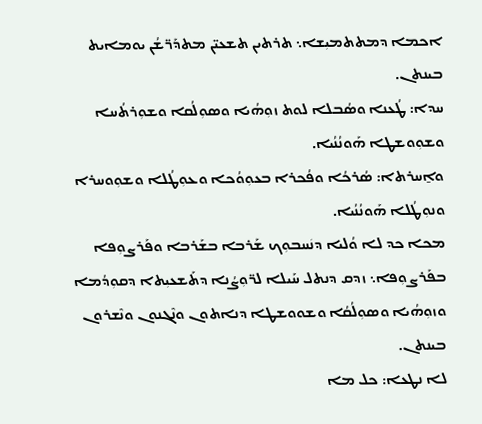ܐܟܡܐ ܕܡܬܬܡܝܼܫܐ܆ ܬܪܬܝܢ ܬܫܥܝ̈ܢ ܡܬܕܰܪ̈ܫܳܢ ܝܘܡܐܝܬ ܒܝܢܬܢ.
ܚܕܐ: ܛܳܥܢܐ ܘܣܳܒܠܐ ܠܘܬ ܙܘܼܗܳܝܐ ܘܣܘܼܠܳܩܐ ܘܫܘܼܪܬܳܚܐ ܘܫܘܼܘܫܛܐ ܗܰܘܢܳܢܳܝܐ.
ܘܐ̱ܚܪܬܐ: ܣܳܪܟܳܐ ܘܦܳܟܪܐ ܒܥܘܼܘܳܟܐ ܘܥܘܼܛܳܠܐ ܘܫܘܼܘܚܪܐ ܘܢܘܼܛܳܠܐ ܗܰܘܢܳܢܳܝܐ.
ܡܟܐ ܟܕ ܠܐ ܘܳܠܝܐ ܕܢܿܚܒܘܼܟ ܫܰܪܒܐ ܒܫܰܪܒܐ ܘܦܰܪܨܘܼܦܐ ܒܦܰܪܨܘܼܦܐ܆ ܙܕܩ ܕܢܬܠ ܚܰܝܠܐ ܠܪ̈ܘܼܨܳܢܐ ܕܬܰܫܥܝܼܬܐ ܕܩܘܼܕܳܡܐ ܘܙܘܼܗܳܝܐ ܘܣܘܼܠܳܩܳܐ ܘܫܘܘܫܛܐ ܕܢܐܬܘܢ ܘܢܶܓܢܘܢ ܘܢܶܫܪܘܢ ܒܝܢܬܢ.
ܠܐ ܢܛܥܐ: ܟܠ ܡܐ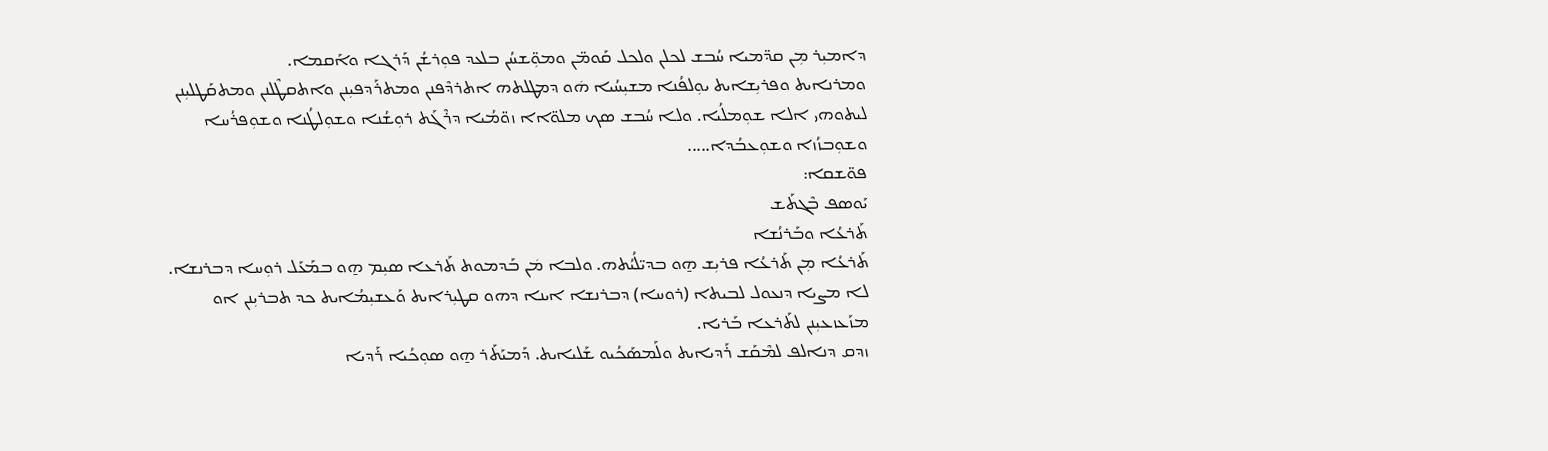ܕܐܡܝܼܪ ܡܼܢ ܩܕ̈ܡܝܐ ܚܳܒܫ ܠܟܠܢ ܘܠܟܠ ܩܰܘܡ̈ܢ ܘܡܘܼ̈ܫܚܳܢ ܒܠܥܕ ܦܘܼܪܫܳܢ ܕܰܪܓܐ ܘܐܰܩܡܐ.
ܘܡܪܢܐܝܬ ܘܦܪܝܼܫܐܝܬ ܝܘܼܠܦܳܢܐ ܡܫܝܼܚܳܝܐ ܗܿܘ ܕܡܛܠܬܗ ܐܬܪܕܶܦܢܢ ܘܡܬܪܰܕܦܝܼܢܢ ܘܐܬܩܛܶܠܢܢ ܘܡܬܩܰܛܠܝܼܢܢ ܠܝܬܘܗܝ ܐܠܐ ܫܘܼܡܠܳܝܐ. ܘܠܐ ܚܳܒܫ ܣܟ ܡܠܘ̈ܐܐ ܙܘ̈ܡܳܝܐ ܕܪܶܓܰܬ ܪܘܼܫܳܢܐ ܘܫܘܼܠܛܳܢܐ ܘܫܘܼܦܪܳܚܐ ܘܫܘܼܒܙܳܙܐ ܘܫܘܼܥܒܳܕܐ.....
ܦܘ̈ܫܩܐ:
ܝܰܘܣܦ ܒܶܓܬܰܫ
ܬܰܪܥܳܐ ܘܒܰܪܢܳܫܐ
ܬܰܪܥܳܐ ܡܼܢ ܬܰܪܥܳܐ ܦܪܝܼܫ ܗ̱ܘ ܒܕܝ̈ܠܳܝܳܬܗ. ܘܠܒܐ ܡܿܢ ܒܰܕܡܘܬ ܬܰܪܥܐ ܣܝܼܡ ܗ̱ܘ ܒܡܰܥܰܠ ܪܘܼܚܐ ܕܒܪܢܫܐ. ܠܐ ܡܨܝܐ ܕܢܥܘܠ ܠܒܝܬܐ (ܪܘܚܐ) ܕܒܪܢܫܐ ܐܝܢܐ ܕܗܘ ܩܛܝܼܪܐܝܬ ܘܰܥܫܝܼܡܳܐܝܬ ܟܕ ܬܒܪܝܼܢܢ ܐܘ ܡܙܰܥܙܥܝܼܢܢ ܠܬܰܪܥܐ ܒܰܪܝܐ.
ܙܕܩ ܕܢܐܠܦ ܠܡܶܩܰܫ ܪܰܕܝܐܝܬ ܘܠܰܡܣܰܟܳܝܘ ܫܰܠܝܐܝܬ. ܕܰܡܝܰܬܰܪ ܗ̱ܘ ܣܘܼܟܳܝܐ ܪܰܕܝܐ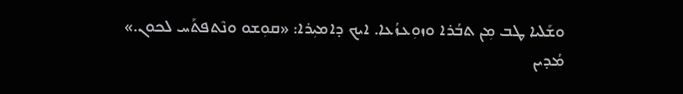ܘܫܰܠܝܐ ܛܒ ܡܼܢ ܬܒܳܪܐ ܘܙܘܼܥܙܳܥܐ. ܐܝܟ ܕܐܡܝܼܪܐ: «ܩܘܼܫܘ ܘܢܶܬܦܬܰܚ ܠܟܘܢ.»
ܡܳܕܝܢ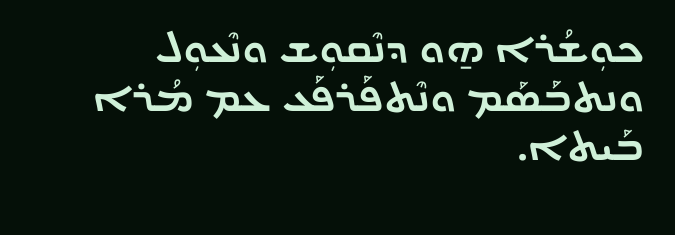ܟܘܼܫܳܪܐ ܗ̱ܘ ܕܢܶܩܘܼܫ ܘܢܶܥܘܼܠ ܘܢܬܒܰܣܰܡ ܘܢܶܬܦܰܪܦܰܥ ܥܡ ܡܳܪܐ ܒܰܝܬܐ.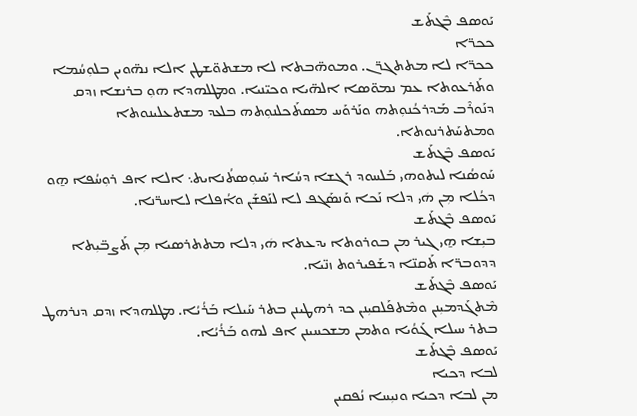ܝܰܘܣܦ ܒܶܓܬܰܫ
ܟܟܪ̈ܐ
ܟܟܪ̈ܐ ܠܐ ܡܬܬܓܪ̈ܢ. ܘܡܘܗ̈ܒܬܐ ܠܐ ܡܫܬܘ̈ܫܛܢ ܐܠܐ ܢܗ̈ܘܝܢ ܒܠܘܼܚܳܡܐ ܘܬܰܪܥܘܬܐ ܥܡ ܢܡܘ̈ܣܐ ܐܠܗ̈ܝܐ ܘܟܝ̈ܢܝܐ. ܘܡܛܠܗܕܐ ܗܘܼ ܒܪܢܫܐ ܙܕܩ ܕܢܰܘܪܶܒ ܡܰܕܪܟܳܢܘܼܬܗ ܘܢܰܪܘܰܚ ܡܣܬܰܟܠܢܘܼܬܗ ܒܠܥܕ ܡܫܬܥܠܝܢܘܬܐ ܘܡܬܚܰܬܪܢܘܬܐ.
ܝܰܘܣܦ ܒܶܓܬܰܫ
ܚܰܘܣܳܢܐ ܠܝܬܘܗܝ ܒܰܠܚܘܕ ܪܓܫܐ ܕܚܳܐܪ ܚܰܝܘܼܣܬܳܢܐܝܬ܆ ܐܠܐ ܐܦ ܪܘܼܚܳܦܐ ܗ̱ܘ ܕܟܳܠܐ ܡܼܢ ܗܿܝ ܕܠܐ ܢܰܟܐ ܘܰܢܣܰܓܦ ܠܐ ܠܢܰܦܫܰܢ ܘܐܳܦܠܐ ܠܐܚܪ̈ܢܐ.
ܝܰܘܣܦ ܒܶܓܬܰܫ
ܒܝܼܫܐ ܗ̱ܝ ܓܝܪ ܡܢ ܒܘܪܘܬܐ ܝܕܥܬܐ ܗܿܝ ܕܠܐ ܡܬܬܪܣܝܐ ܡܼܢ ܬܰܨܒ̈ܝܼܬܐ ܕܕܘܒܪ̈ܐ ܬܰܩܢ̈ܐ ܕܫܰܦܝܪܘܬ ܙܢ̈ܝܐ.
ܝܰܘܣܦ ܒܶܓܬܰܫ
ܡܶܬܓܰܕܡܝܼܢܢ ܘܡܶܬܦܰܠܩܝܼܢܢ ܟܕ ܪܗܛܝܢܢ ܒܬܪ ܚܰܝܠܐ ܒܰܪܳܝܳܐ. ܡܛܠܗܕܐ ܙܕܩ ܕܢܪܗܛ ܒܬܪ ܚܝܠܐ ܓܰܘܳܝܐ ܘܬܡܢ ܡܫܟܚܝܢܢ ܐܦ ܠܗܘ ܒܰܪܳܝܳܐ.
ܝܰܘܣܦ ܒܶܓܬܰܫ
ܠܒܐ ܕܟܝܐ
ܡܢ ܠܒܐ ܕܟܝܐ ܘܢܝܼܚܐ ܢܳܦܩܝܢ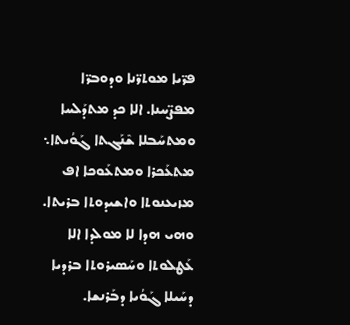ܦܪ̈ܝܐ ܡܘܬܪ̈ܢܐ ܘܕܘܒܪ̈ܐ ܡܦܨ̈ܚܢܐ. ܐܠܐ ܟܕ ܡܬܕܰܠܚܐ ܘܡܬܚܰܒܠܐ ܫܶܢܰܓܬܐ ܓܰܘܳܝܬܐ܆ ܡܬܥܰܟܪܐ ܘܡܬܥܰܘܟܐ ܐܦ ܡܙܝܥܢܘܬܐ ܘܐܫܝܕܘܬܐ ܒܪܝܬܐ. ܘܗܝ ܗܕܐ ܠܐ ܡܘܠܕܐ ܐܠܐ ܥܰܛܠܘܬܐ ܘܚܰܣܝܪܘܬܐ ܒܪܕܝܐ ܕܚܰܝܠܐ ܓܰܘܳܝܐ ܕܒܰܪܢܫܐ.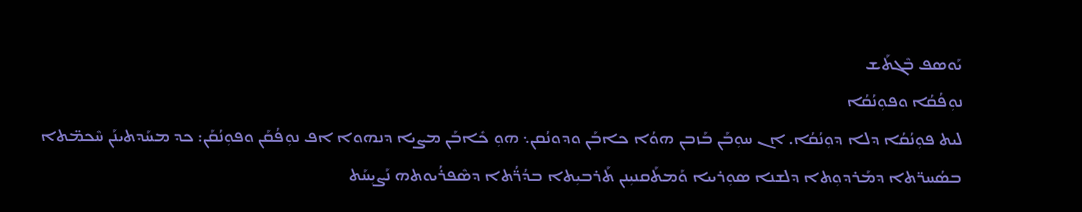ܝܰܘܣܦ ܒܶܓܬܰܫ
ܢܘܼܦܳܩܳܐ ܘܦܘܼܢܳܩܳܐ
ܠܝܬ ܦܘܼܢܳܩܳܐ ܕܠܐ ܕܘܼܢܳܩܳܐ. ܐܢ ܚܘܼܒܰܢ ܒܰܙܒܢ ܗܘܳܐ ܟܐܒܰܢ ܘܕܘܢܳܩܢ܆ ܗܘܼ ܟܺܐܒܰܢ ܡܨܝܐ ܕܢܗܘܐ ܐܦ ܢܘܼܦܳܩܰܢ ܘܦܘܼܢܳܩܰܢ: ܟܕ ܡܚܰܕܬܝܢܰܢ ܚܶܟܡ̈ܬܐ ܒܣܳܚܪ̈ܬܐ ܕܡܰܪܕܘܼܬܐ ܕܠܫܢܐ ܣܘܼܪܝܝܐ ܘܰܡܬܰܩܢܝܼܢܢ ܬܰܪܒܝܼܬܐ ܒܕܳܪ̈ܳܬܐ ܕܣܶܦܪܳܝܘܬܗ ܢܰܨܝܼܚܰܬ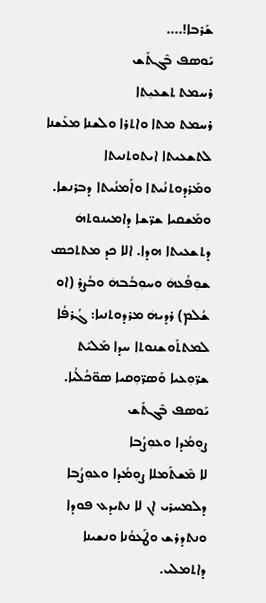ܫܰܪܒܐ!....
ܝܰܘܣܦ ܒܶܓܬܰܫ
ܪܚܡܬ ܬܫܥܝܼܬܐ
ܪܚܡܬ ܡܬܐ ܘܐܬܪܐ ܘܠܫܢܐ ܡܥܰܫܢܐ ܠܬܫܥܝܬܐ ܐܝܬܘܬܢܝܬܐ ܘܡܰܪܕܘܬܢܳܝܬܐ ܘܐܰܡܢܳܝܬܐ ܕܒܪܢܫܐ. ܘܡܰܫܩܝܐ ܫܪ̈ܫܐ ܕܐܡܝܢܘܬܗܿ ܕܬܫܥܝܬܐ ܗܕܐ. ܐܠܐ ܟܕ ܡܬܬܟܣ ܫܘܼܦܳܥܗܿ ܘܚܘܼܒܳܒܗܿ ܘܒܳܨܪ (ܐܘ ܫܳܠܡ) ܪܕܝܗܿ ܡܪܕܘܬܢܝܐ: ܓܳܪܦܳܐ ܠܡܬܬܰܘܫܢܘܬܐ ܚܕܐ ܡܰܠܝܰܬ ܫܪ̈ܘܼܥܝܐ ܘܰܣܪ̈ܘܼܩܝܐ ܣܘ̈ܟܳܠܳܝܐ.
ܝܰܘܣܦ ܒܶܓܬܰܫ
ܨܘܼܡܳܕܐ ܘܥܘܼܨܳܒܐ
ܠܐ ܡܶܫܬܰܡܠܐ ܨܘܼܡܳܕܐ ܘܥܘܼܨܳܒܐ ܕܠܡܚܪܝ ܐܢ ܠܐ ܢܬܝܕܥ ܦܘܕܐ ܘܢܬܕܪܫ ܘܛܰܥܘܳܢܐ ܘܢܫܝܢܐ ܕܐܬܡܠܝ.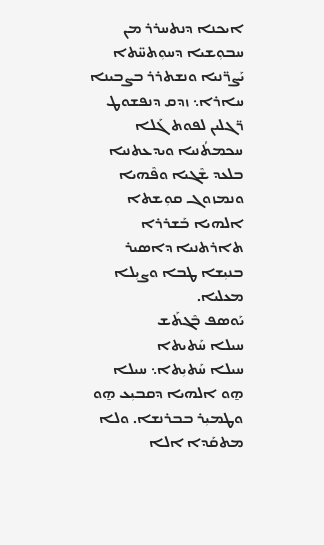ܐܝܟܢܐ ܕܢܬܚܪܪ ܡܢ ܚܒܘܼܫܝܐ ܕܚܘܼܬܚ̈ܬܐ ܝܰܨܪ̈ܢܝܐ ܘܢܫܬܪܪ ܒܨܒܝܢܐ ܚܐܪܐ܆ ܙܕܩ ܕܢܦܫܘܛ ܪ̈ܓܠܝܢ ܠܦܘܬ ܓܰܠܐ ܚܟܡܬܳܢܝܐ ܘܝܕܥܬܢܝܐ ܒܠܥܕ ܫܶܓܝܐ ܘܦܶܗܝܐ ܘܢܡܙܘܓ ܩܘܼܫܬܐ ܐܠܗܝܐ ܒܰܫܪܪܐ ܬܐܪܬܢܝܐ ܕܐܣܝܪ ܒܢܝܼܫܐ ܛܒܐ ܘܨܝܼܠܐ ܡܥܠܝܐ.
ܝܰܘܣܦ ܒܶܓܬܰܫ
ܚܝܠܐ ܚܰܬܝܬܐ
ܚܝܠܐ ܚܰܬܝܼܬܐ܆ ܚܝܠܐ ܗ̱ܘ ܐܠܗܝܐ ܕܩܒܝܼܥ ܗ̱ܘ ܘܛܡܝܼܪ ܒܒܪܢܫܐ. ܘܠܐ ܡܬܩܰܕܐ ܐܠܐ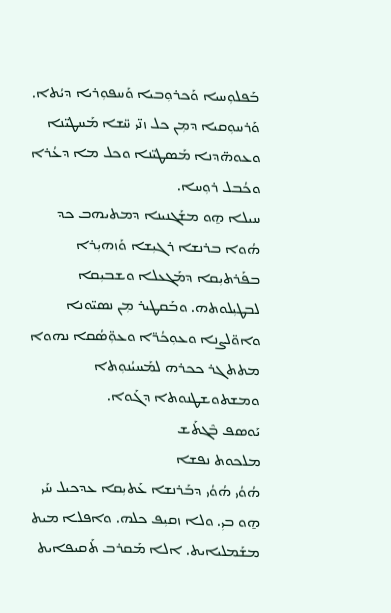ܒܰܦܠܘܼܚܝܐ ܘܰܟܪܘܼܒܝܐ ܘܰܚܦܘܼܪܝܐ ܕܝܳܬܐ. ܘܰܪܚܘܼܩܝܐ ܕܡܼܢ ܟܠ ܙܢ̈ܝ ܚ̈ܫܐ ܡܰܚܛܝ̈ܢܐ ܘܥܘܗ̈ܕܢܐ ܡܰܣܛܝ̈ܢܐ ܘܟܠ ܡܐ ܕܥܳܪܐ ܘܟܳܒܠ ܪܘܼܚܐ.
ܚܝܠܐ ܗ̱ܘ ܡܫܰܓܢܝܢܐ ܕܡܬܝܗܒ ܟܕ ܗܳܘܐ ܒܪܢܫܐ ܪܓܝܼܫܐ ܘܰܙܗܝܼܪܐ ܒܦܰܪܬܝܼܩܐ ܕܡܰܓܥܠܐ ܘܫܒܝܼܩܐ ܠܒܛܝܼܠܘܬܗ. ܘܒܰܩܛܝܪ ܡܼܢ ܢܣܝ̈ܘܢܐ ܘܐܘ̈ܠܨܢܐ ܘܥܘܼܟܳܪ̈ܐ ܘܥܘܼ̈ܣܳܩܐ ܢܗܘܐ ܡܬܬܓܪ ܟܟܪܗ ܠܡܰܚܝܳܢܘܼܬܐ ܘܡܫܬܘܫܛܢܘܬܐ ܕܓܰܘܐ.
ܝܰܘܣܦ ܒܶܓܬܰܫ
ܡܠܟܘܬ ܢܦܫܐ
ܗܳܘܳܝ ܗܳܘܳܝ ܕܒܰܪܢܫܐ ܥܰܬܝܼܩܐ ܥܕܟܝܠ ܚܰܝ ܗ̱ܘ ܒܝܼ. ܘܠܐ ܙܩܝܼܦ ܟܠܗ. ܘܐܦܠܐ ܡܝܬ ܡܫܰܡܠܝܐܝܬ. ܐܠܐ ܡܰܩܪܒ ܬܰܩܝܦܐܝܬ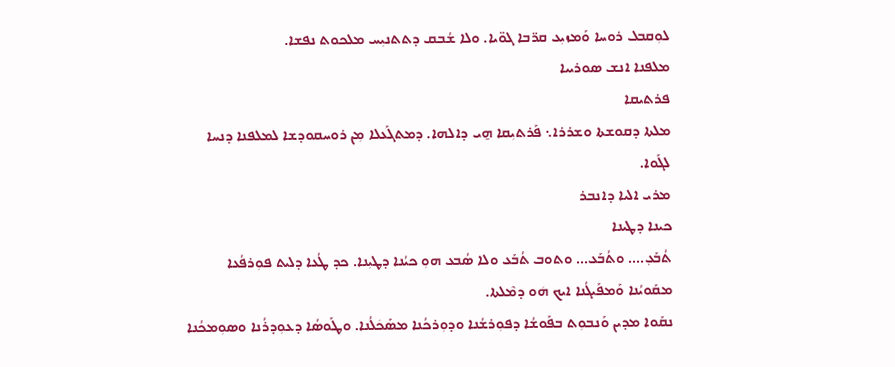ܠܘܼܩܒܠ ܪܘܚܐ ܘܰܡܙܝܼܥ ܩܪ̈ܒܐ ܓܘ̈ܝܐ. ܘܠܐ ܫܳܒܩ ܕܬܬܢܝܼܚ ܡܠܟܘܬ ܢܦܫܐ.
ܡܠܦܢܐ ܐܢܫ ܣܘܪܝܝܐ
ܦܪܬܝܩܐ
ܡܠܬܐ ܕܩܘܫܬܐ ܘܫܪܪܐ܆ ܦܰܪܬܝܼܩܐ ܗ̱ܝ ܕܐܠܗܐ. ܕܡܬܓܰܥܠܐ ܡܼܢ ܪܘܚܩܘܕܫܐ ܠܡܠܦܢܐ ܕܢܚܐ ܠܓܰܘܐ.
ܡܪܝ ܐܠܝܐ ܕܐܢܒܪ
ܟܝܢܐ ܕܛܝܢܐ
ܬܳܒܰܥ݂.... ܘܬܳܒܰܥ... ܘܬܘܒ ܬܳܒܰܥ ܘܠܐ ܣܳܒܥ ܗܘܼ ܟܝܳܢܐ ܕܛܝܼܢܐ. ܟܕ ܛܳܥܐ ܕܠܝܬ ܦܘܼܪܦܳܥܐ ܡܩܰܘܝܳܢܐ ܘܰܡܦܰܝܓܳܢܐ ܐܝܟ ܗܿܘ ܕܡܶܠܬܐ.
ܢܩܰܘܐ ܡܕܝܢ ܘܰܢܒܘܼܬ ܒܦܰܘܫܳܐ ܕܦܘܼܪܫܳܢܐ ܘܕܘܼܪܟܳܢܐ ܡܣܰܟܿܠܳܢܐ. ܘܛܰܘܣܳܐ ܕܥܘܼܕܪܳܢܐ ܘܣܘܼܡܟܳܢܐ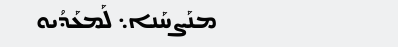ܡܢܰܨܚܰܢܐ܆ ܠܰܡܥܰܕܳܝܘ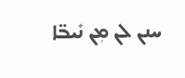ܚܢܢ ܠܢ ܡܼܢ ܢܺܝܒ̈ܐ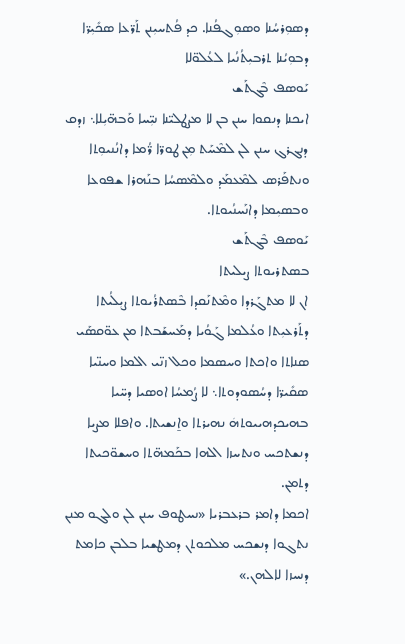ܕܣܘܼܪܚܳܢܐ ܘܣܘܼܓܦܳܢܐ. ܟܕ ܦܳܬܚܝܼܢܢ ܬܰܪ̈ܥܐ ܣܟܺܝܼܪ̈ܐ ܕܒܘܼܝܳܢܐ ܬܪܒܝܼܬܳܢܳܝܐ ܠܥܳܠܘ̈ܠܐ
ܝܰܘܣܦ ܒܶܓܬܰܫ
ܐܝܟܢܐ ܕܢܩܘܐ ܚܢܢ ܒܢ ܠܐ ܡܨܛܠܝ̈ܢܐ ܢܝܼ̈ܚܐ ܘܰܒܗ̈ܝܼܠܐ܆ ܙܕܩ ܕܢܓܪܓ ܚܢܢ ܠܢ ܠܡܶܚܰܬ ܡܼܢ ܛܘܪ̈ܐ ܪ̈ܳܡܐ ܕܐܢܳܢܝܘܼܬܐ ܘܢܬܦܰܪܣ ܠܡܶܥܡܰܕ ܘܠܡܶܣܚܳܐ ܒܢܰܗܪܐ ܫܦܘܥܐ ܘܒܣܝܼܡܐ ܕܐܢܰܚܢܳܝܘܬܐ.
ܝܰܘܣܦ ܒܶܓܬܰܫ
ܒܣܬܪܝܘܬܐ ܨܝܠܝܬܐ
ܐܢ ܠܐ ܡܬܓܰܪܕܐ ܘܡܶܬܢܰܩܕܐ ܒܶܣܬܪܳܝܘܬܐ ܨܝܼܠܳܝܬܐ ܕܬܰܪܥܝܼܬܐ ܘܥܳܠܡܐ ܓܰܘܳܝܐ ܕܡܰܚܫܰܒܬܐ ܡܢ ܥܘ̈ܩܣܰܝ ܣܢܐܬܐ ܘܐܟܬܐ ܘܚܣܡܐ ܘܟܠ ܙܢ̈ܝ ܐܠܡܐ ܘܚܢ̈ܝܐ ܣܩܺܝܪ̈ܐ ܕܚܳܣܘܕܘܬܐ܆ ܠܐ ܨܳܡܚܳܐ ܐܘܣܝܐ ܕܚ̈ܝܐ ܒܗܝܟܕܗܝܝܘܬܗܿ ܢܗܝܪܬܐ ܘܐ̱ܢܫܝܬܐ. ܘܐܦܠܐ ܡܨܝܐ ܕܢܫܬܟܚ ܘܢܬܚܙܐ ܐܠܗܐ ܒܟܰܡܗ̈ܬܐ ܘܚܫܘ̈ܟܝܬܐ ܕܬܡܢ.
ܐܟܡܐ ܕܐܡܪ ܒܪܥܒܪܝܐ «ܢܚܛܘܦ ܚܢܢ ܠܢ ܘܠܓܘ ܡܢܢ ܢܬܓܘܐ ܕܢܫܟܚ ܡܠܟܘܬܢ ܕܡܛܫܝܐ ܒܠܒܢ ܟܐܡܬ ܕܢܚܙܐ ܠܐܠܗܢ.»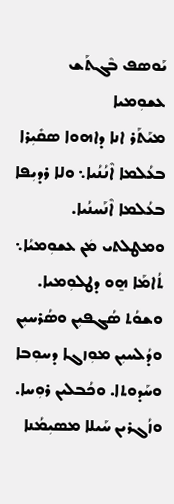ܝܰܘܣܦ ܒܶܓܬܰܫ
ܥܫܘܼܡܝܐ
ܡܝܰܬܰܪ ܐܢܐ ܕܐܗܘܐ ܣܩܺܝܼܪܐ ܒܥܳܠܡܐ ܐܶܢܳܢܳܝܐ܆ ܘܠܐ ܪܕܝܼܦܐ ܒܥܳܠܡܐ ܐܶܢܰܚܢܳܝܐ. ܘܡܛܠܬܝ ܡܿܢ ܥܫܘܼܡܝܳܐ܆ ܬܳܐܡܰܐ ܗ̱ܘ ܕܛܠܘܼܡܝܐ. ܘܫܘܳܬ ܣܳܓܦܝܼܢ ܘܣܳܪܚܝܼܢ ܘܕܳܠܚܝܼܢ ܡܘܼܙܓܐ ܕܚܘܼܒܐ ܘܚܰܕܘܬܐ. ܘܟܳܒܠܝܢ ܪܘܼܚܐ. ܘܙܳܓܪܝܢ ܚܰܝܠܐ ܡܣܝܼܡܳܢܐ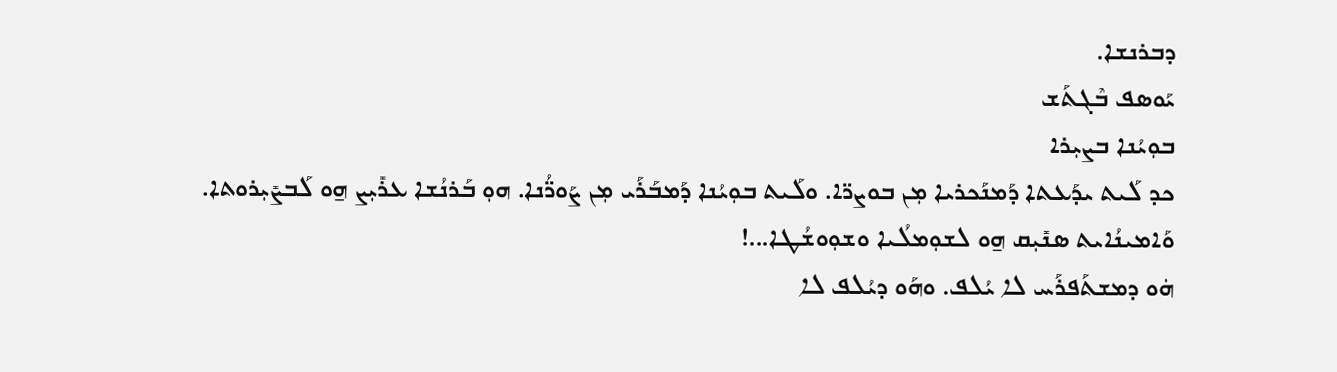ܕܒܪܢܫܐ.
ܝܰܘܣܦ ܒܶܓܬܰܫ
ܒܘܼܝܳܢܐ ܒܨܝܼܪܐ
ܟܕ ܠܰܝܬ ܝܕܰܥܬܐ ܕܰܡܢܰܟܪܝܐ ܡܼܢ ܒܘܨܪ̈ܐ. ܘܠܰܝܬ ܒܘܼܝܳܢܐ ܕܰܡܒܰܪܰܝ ܡܼܢ ܨܰܘܪ̈ܳܢܐ. ܗܘܼ ܒܰܪܢܳܫܐ ܥܪܺܝܼܨ ܗ̱ܘ ܠܰܒܨܺܝܼܪܘܬܐ. ܘܰܐܡܝܢܳܐܝܬ ܣܢܺܝܼܩ ܗ̱ܘ ܠܫܘܼܡܠܳܝܐ ܘܫܘܼܘܫܳܛܐ...!
ܗܿܘ ܕܡܫܬܰܦܪܰܚ ܠܐ ܝܳܠܦ. ܘܗܰܘ ܕܝܳܠܦ ܠܐ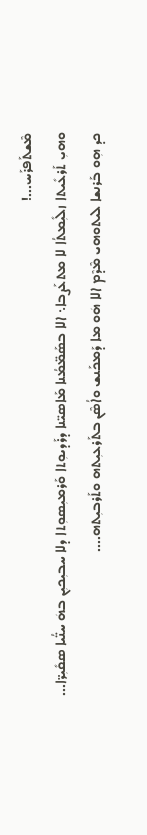ܡܶܫܬܰܦܪܰܚ...!
ܘܗܝܼ ܬܰܪܥܺܝܬܐ ܙܠܺܝܼܡܬܳܐ ܠܐ ܡܬܥܰܨܒܐ܆ ܐܠܐ ܒܣܰܡ̈ܡܳܢܐ ܡܰܐܣܝ̈ܢܐ ܕܪܰܕܝܘܼܬܐ ܘܰܪܡܝܼܣܘܼܬܐ ܕܠܐ ܚܒܝܼܟܝܼܢ ܒܗܿ ܚܢ̈ܳܝܐ ܣܩܺܝܼܪ̈ܐ...
ܟܕ ܗܼܘ ܒܰܪܢܫܐ ܠܝܬܘܗܝ ܡܶܕܶܡ ܐܠܐ ܗܿܘ ܡܐ ܕܰܡܟܰܢܫ ܘܐܳܣܶܢ ܒܬܰܪܥܝܼܬܗ ܘܬܰܪܒܝܼܬܗ....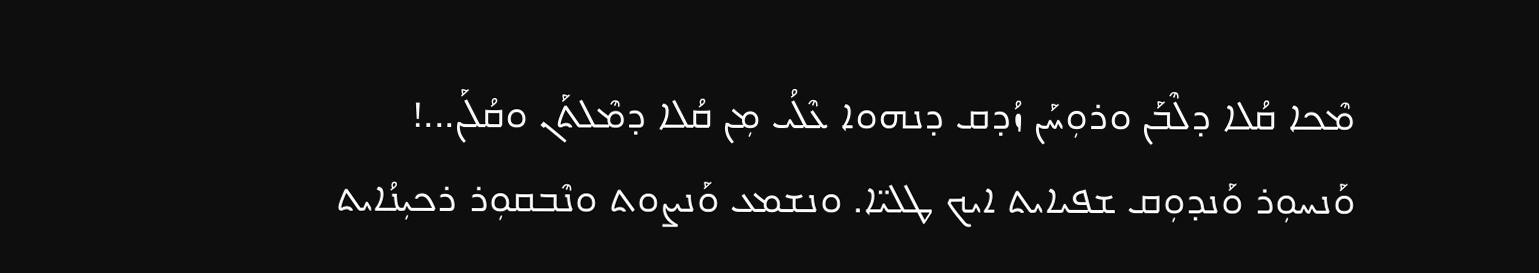ܡܶܟܐ ܩܳܠܐ ܕܠܶܒܰܢ ܘܪܘܼܚܰܢ ܙܳܕܩ ܕܢܗܘܐ ܥܶܠܳܝ ܡܼܢ ܩܳܠܐ ܕܡܶܠܬܰܢ ܘܩܳܠܰܢ...!
ܘܰܢܚܘܼܪ ܘܰܢܕܘܼܩ ܫܦܝܐܝܬ ܐܝܟ ܛܠܝ̈ܐ. ܘܢܫܡܥ ܘܰܢܨܘܬ ܘܢܶܒܩܘܼܪ ܪܟܝܼܢܳܐܝܬ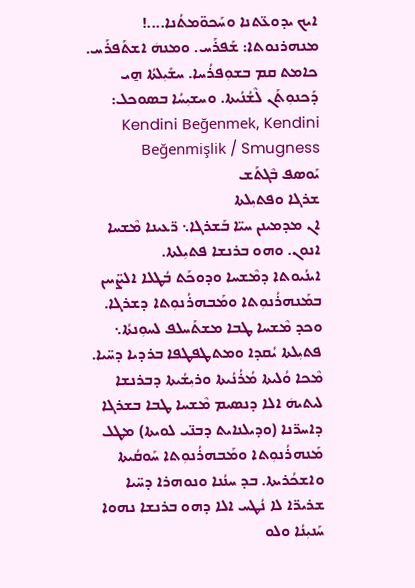ܐܝܟ ܝܕܘܥ̈ܬܢܐ ܘܚܰܟܘ̈ܡܬܳܢܐ....!
ܡܢܗܪܢܘܬܐ: ܫܰܦܪܰܚ. ܘܡܢܗܿ ܐܫܬܰܦܪܰܚ. ܟܐܡܬ ܩܡ ܒܫܘܼܦܪܳܚܐ. ܚܫܺܝܼܠܬܳܐ ܗ̱ܝ ܕܰܟܢܘܼܬܰܢ ܠܶܫܳܢܳܝܬܐ. ܘܚܫܝܼܚܳܐ ܒܣܘܟܠ: Kendini Beğenmek, Kendini Beğenmişlik / Smugness
ܝܰܘܣܦ ܒܶܓܬܰܫ
ܫܪܓܐ ܘܦܬܝܼܠܬܐ
ܐܢ ܡܕܡܝܢܢ ܚܝ̈ܐ ܒܰܫܪܓܐ܆ ܪ̈ܥܝܢܐ ܡܶܫܚܐ ܐܢܘܢ. ܘܗܘ ܒܪܢܫܐ ܦܬܝܼܠܬܐ.
ܐܝܢܳܝܘܬܐ ܕܡܶܫܚܐ ܘܕܘܟܰܬ ܒܳܛܠܐ ܐܠܨ̈ܝܝܢ ܒܡܰܢܗܪܳܢܘܼܬܐ ܘܡܰܒܗܪܳܢܘܼܬܐ ܕܫܪܓܐ. ܘܟܕ ܡܶܫܚܐ ܛܒܐ ܡܫܬܰܚܠܦ ܠܚܘܼܢܬܳܐ܆ ܦܬܝܼܠܬܐ ܝܳܩܕܐ ܘܡܬܛܦܛܦܐ ܒܪܕܝܐ ܕܚ̈ܝܐ.
ܡܶܟܐ ܘܳܠܝܬܐ ܡܳܪܳܢܳܝܬܐ ܘܪܝܼܫܳܝܬܐ ܕܒܪܢܫܐ ܠܝܬܝܗܿ ܐܠܐ ܕܢܣܝܡ ܡܶܫܚܐ ܛܒܐ ܒܫܪܓܐ ܕܐܚܪ̈ܢܐ (ܘܕܝܠܢܐܝܬ ܕܒܢ̈ܝ ܠܘܝܬܐ) ܡܛܠ ܡܰܢܗܪܳܢܘܼܬܐ ܘܡܰܒܗܪܳܢܘܼܬܐ ܚܰܘܩܳܝܬܐ ܘܐܫܟܳܪܝܬܐ. ܒܕ ܚܢܳܢܐ ܘܢܘܗܪܐ ܕܚ̈ܝܐ ܫܪܝܪ̈ܐ ܠܐ ܢܳܛܚ ܐܠܐ ܕܗܘ ܒܪܢܫܐ ܢܗܘܐ ܚܰܢܝܼܢܳܐ ܘܠܘ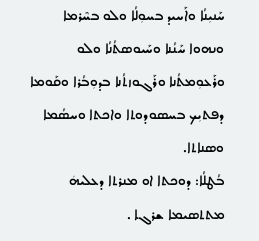ܚܰܢܝܼܢܳܐ ܘܐܰܚܝܕ ܒܚܘܼܠܳܐ ܘܠܘ ܒܚܶܪܡܐ ܘܢܗܘܐ ܚܰܢܳܢܐ ܘܚܰܝܘܣܬܳܢܳܐ ܘܠܘ ܘܪܰܥܘܼܡܬܳܢܐ ܘܪܰܓܘܙܬܳܢܐ ܒܕܘܼܒܳܪܐ ܘܩܰܘܡܐ ܕܦܬܝܼܟ ܒܚܣܘܕܘܬܐ ܘܐܟܬܐ ܘܚܣܳܡܐ ܘܣܢܐܬܐ.
ܒܳܛܠܳܐ: ܕܘܟܬܐ ܐܘ ܡܢܪܬܐ ܕܥܠܝܗܿ ܡܬܬܣܝܡܐ ܫܪܓܐ .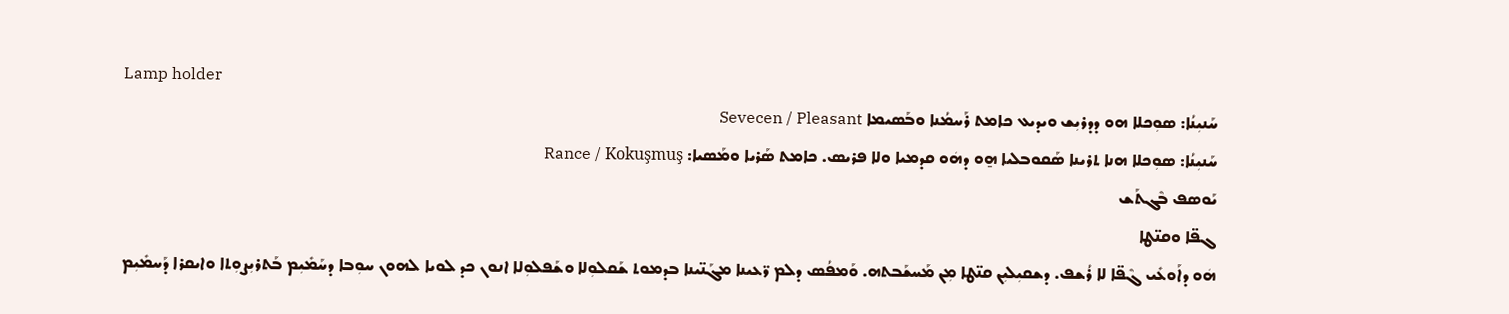Lamp holder
ܚܰܢܝܼܢܳܐ: ܣܘܼܟܠܐ ܗܘ ܕܕܪܝܼܫ ܘܝܕܝܥ ܟܐܡܬ ܪܰܚܡܳܢܐ ܘܒܰܣܝܡܐ Sevecen / Pleasant
ܚܰܢܝܼܢܳܐ: ܣܘܼܟܠܐ ܗܢܐ ܬܪܝܢܐ ܣܰܩܘܒܠܝܐ ܗ̱ܘ ܕܗܿܘ ܩܕܡܝܐ ܘܠܐ ܦܪܝܣ. ܟܐܡܬ ܣܰܪܝܐ ܘܡܰܣܝܐ: Rance / Kokuşmuş
ܝܰܘܣܦ ܒܶܓܬܰܫ
ܓܦ̈ܐ ܘܩܢ̈ܛܐ
ܗܿܘ ܕܐܰܘܥܺܝ ܓܶܦ̈ܐ ܠܐ ܪܳܫܦ. ܕܫܩܝܼܠܝܼܢ ܩܢ̈ܛܐ ܡܼܢ ܡܰܚܫܰܒܬܗ. ܘܰܡܦܳܣ ܕܠܡ ܪ̈ܥܝܢܐ ܡܓܰܢ̈ܝܢܐ ܒܕܡܘܬ ܫܰܩܠܘܼܠܐ ܘܫܰܦܠܘܼܠܐ ܐܢܘܢ ܟܕ ܠܘܝܐ ܠܗܘܢ ܚܘܼܒܐ ܕܚܰܡܺܝܼܡ ܒܰܬܪܝܼܨܘܼܬܐ ܘܐܝܩܪܐ ܕܰܚܡܺܝܼܡ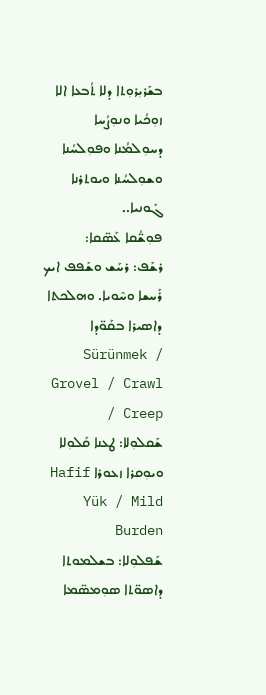ܒܫܰܪܝܼܪܘܼܬܐ ܕܠܐ ܬܳܒܥܐ ܐܠܐ ܙܘܼܟܳܝܐ ܘܢܘܼܨܳܚܐ ܕܚܘܼܠܡܳܢܐ ܘܦܘܼܠܚܳܢܐ ܘܫܘܼܠܚܳܢܐ ܘܝܘܬܪܢܐ ܓܰܘܢܝܐ..
ܦܘܼܫ̈ܳܩܐ ܥܰܣ̈ܩܐ:
ܪܫܰܦ: ܪܚܰܫ ܘܫܰܦܦ ܐܝܟ ܪܰܚܫܐ ܘܚܶܘܝܐ. ܘܗܠܟܬܐ ܕܐܣܝܪܐ ܒܩܰܘ̈ܕܐ Sürünmek / Grovel / Crawl / Creep
ܫܰܩܠܘܼܠܐ: ܛܥܢܐ ܩܰܠܘܼܠܐ ܘܝܘܼܩܪܐ ܙܥܘܪܐ Hafif Yük / Mild Burden
ܫܰܦܠܘܼܠܐ: ܒܫܠܡܘܬܐ ܕܐܣܘ̈ܬܐ ܣܘܼܡܣ̈ܡܐ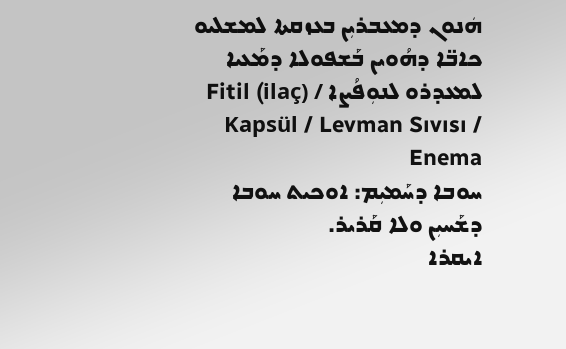ܗܿܢܘܢ ܕܡܥܒܪܝܼܢ ܒܥܙܩܬܐ ܠܡܫܠܝܘ ܟܐܒ̈ܐ ܕܗܳܘܝܢ ܒܰܫܦܘܠܐ ܕܡܰܥܝܐ ܠܡܥܕܪܘ ܠܢܘܼܦܳܨܐ Fitil (ilaç) / Kapsül / Levman Sıvısı / Enema
ܚܘܒܐ ܕܚܰܡܝܼܡ: ܐܘܟܝܬ ܚܘܒܐ ܕܫܰܚܝܼܢ ܘܠܐ ܩܰܪܝܪ.
ܐܝܩܪܐ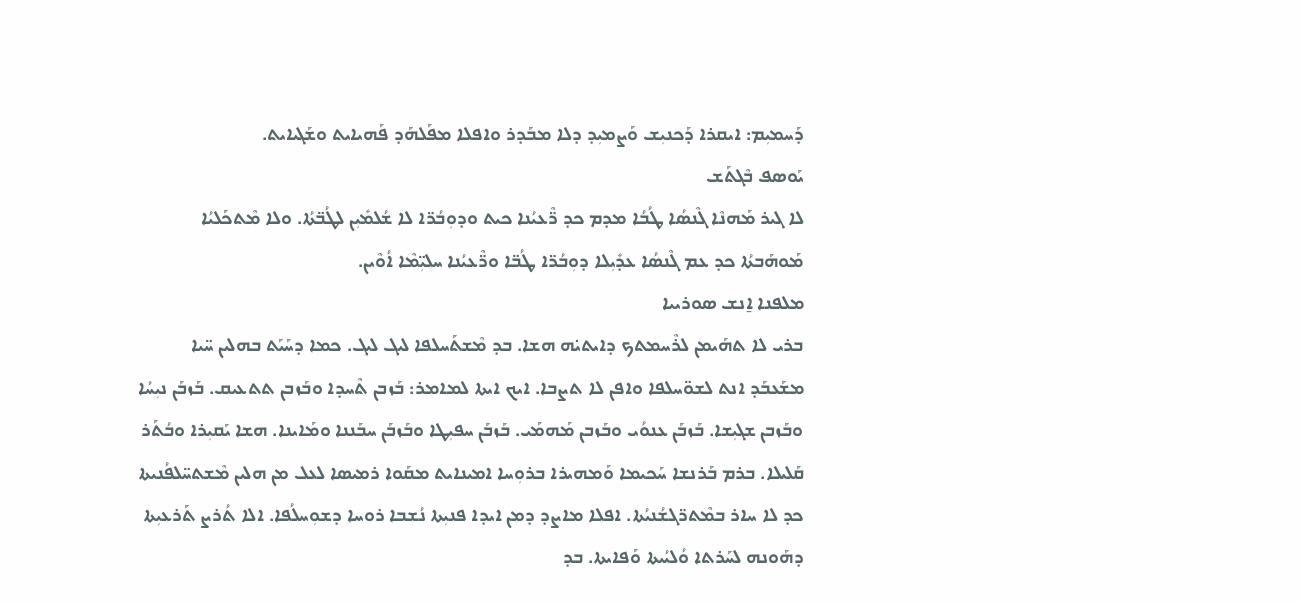ܕܰܚܡܝܼܡ: ܐܝܩܪܐ ܕܰܟܢܝܼܫ ܘܰܨܡܝܼܕ ܕܠܐ ܡܒܰܕܪ ܘܐܦܠܐ ܡܦܰܠܗܰܕ ܦܰܗܝܐܝܬ ܘܫܰܓܝܐܝܬ.
ܝܰܘܣܦ ܒܶܓܬܰܫ
ܠܐ ܓܝܪ ܡܰܗܢܶܐ ܓܶܢܣܳܐ ܛܳܒܳܐ ܡܕܡ ܟܕ ܪ̈ܶܥܝܳܢܐ ܟܝܬ ܘܕܘܼܒܳܪ̈ܐ ܠܐ ܫܳܠܡܺܝܼܢ ܠܛܳܒ̈ܬܳܐ. ܘܠܐ ܡܶܬܟܰܠܝܳܐ ܡܰܘܗܰܒܬܳܐ ܟܕ ܥܡ ܓܶܢܣܳܐ ܥܕܺܝܼܠܐ ܕܘܼܒܳܪ̈ܐ ܛܳܒ̈ܐ ܘܪ̈ܶܥܝܳܢܐ ܚܠܝܼ̈ܡܶܐ ܐܳܘܶܝܢ.
ܡܠܦܢܐ ܐ̱ܢܫ ܣܘܪܝܝܐ
ܒܪܝ ܠܐ ܬܗܰܝܡܢ ܠܪܶܚܡܬܟ ܕܐܝܬܝ̇ܗ ܗܫܐ. ܒܕ ܡܶܫܬܰܚܠܦܐ ܠܝܓ ܠܝܓ. ܟܡܐ ܕܚܰܝܰܬ ܒܗܠܝܢ ܚ̈ܝܐ ܡܫܰܥܒܰܕ ܐܢܬ ܠܫܘ̈ܚܠܦܐ ܘܐܦܢ ܠܐ ܬܨܒܐ. ܐܝܟ ܐܝܬܐ ܠܡܐܡܪ: ܒܰܙܒܢ ܬܶܚܕܐ ܘܒܰܙܒܢ ܬܬܥܝܩ. ܒܰܙܒܰܢ ܢܝܼܚܳܐ ܘܒܰܙܒܢ ܫܓܝܼܫܐ. ܒܰܙܒܰܢ ܥܢܘܳܝ ܘܒܰܙܒܢ ܡܰܗܡܰܝ. ܒܰܙܒܰܢ ܚܦܝܼܛܐ ܘܒܰܙܒܰܢ ܚܒܰܢܢܐ ܘܡܰܐܝܢܐ. ܗܫܐ ܝܰܩܝܼܪܐ ܘܒܳܬܰܪ ܩܰܠܝܠܐ. ܒܪܡ ܒܰܪܢܫܐ ܚܰܟܝܡܐ ܘܰܡܗܝܪܐ ܒܪܘܼܚܐ ܐܡܝܢܐܝܬ ܡܩܰܘܐ ܪܡܝܣܐ ܠܥܠ ܡܢ ܗܠܝܢ ܡܶܫܬܚ̈ܠܦܳܢܝܬܐ ܟܕ ܠܐ ܚܐܪ ܒܡܶܬܪ̈ܓܫܳܢܝܳܬܐ. ܐܦܠܐ ܡܐܨܕ ܕܡܢ ܐܝܕܐ ܦܢܝܼܬܐ ܢܳܫܒܐ ܪܘܚܐ ܕܫܘܼܚܠܳܦܐ. ܐܠܐ ܬܳܪܨ ܬܰܪܥܝܼܬܐ ܕܗܰܘܢܗ ܠܚܰܪܬܐ ܘܳܠܝܳܝܬܐ ܘܰܦܐܝܬܐ. ܒܕ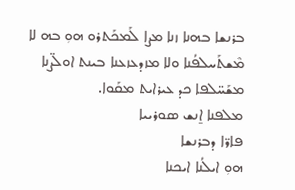ܒܪܢܫܐ ܒܗܢܐ ܙܢܐ ܡܨܐ ܠܰܡܟܰܬܪܘ ܗܘܼ ܒܗ ܠܐ ܡܶܫܬܰܚܠܦܳܢܐ ܘܠܐ ܡܙܕܥܙܥܢܐ ܒܝܢܬ ܐܘܠ̈ܨܢܐ ܡܫܰܚ̈ܠܦܐ ܟܕ ܥܝܪܐܝܬ ܡܩܰܘܐ.
ܡܠܦܢܐ ܐ̱ܢܫ ܣܘܪܝܝܐ
ܦܐܪ̈ܐ ܕܒܪܢܫܐ
ܗܘܼ ܐܝܠܳܢܐ ܐܝܟܢܐ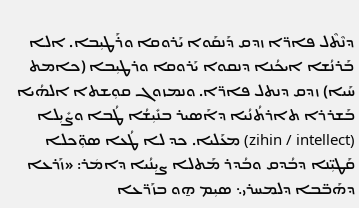ܕܢܶܬܶܠ ܦܐܪ̈ܐ ܙܕܩ ܕܰܢܩܰܘܐ ܝܰܪܘܩܐ ܘܪܰܛܝܼܒܐ. ܐܠܐ ܒܰܪܢܳܫܐ ܐܝܟܳܢܐ ܕܢܩܘܐ ܝܰܪܘܩܐ ܘܪܛܝܼܒܐ (ܟܐܡܬ ܚܰܝܐ) ܙܕܩ ܕܢܬܠ ܦܐܪ̈ܐ. ܘܢܡܙܘܓ ܩܘܼܫܬܐ ܐܠܗܳܝܐ ܒܰܫܪܪܐ ܬܐܪܬܳܢܳܝܐ ܕܐܰܣܝܪ ܒܢܺܝܼܫܳܐ ܛܳܒܐ ܘܨܺܝܼܠܐ (zihin / intellect) ܡܥܰܠܝܐ. ܟܕ ܠܐ ܛܳܥܐ ܣܘܼ̈ܟܠܐ ܩܰܛܝܼ̈ܢܐ ܕܒܳܕܩ ܘܒܳܕܪ ܡܰܬܠܐ ܨܝܼܢܳܝܐ ܕܐܡܿܪ: «ܙܰܪܥܐ ܕܗܰܒ̈ܒܐ ܕܠܡܚܪܝ܆ ܣܝܼܡ ܗ̱ܘ ܒܙܰܪ̈ܥܐ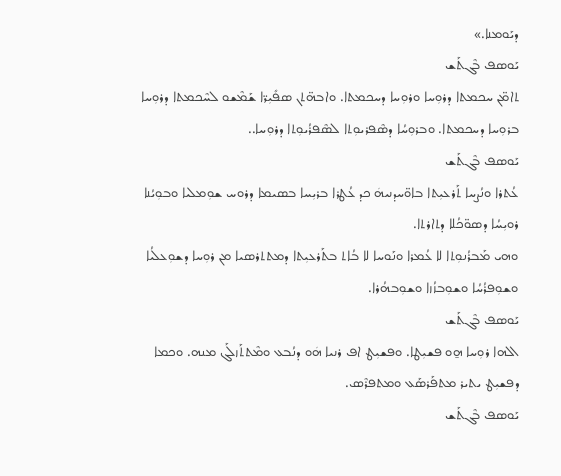ܕܝܰܘܡܢܐ.»
ܝܰܘܣܦ ܒܶܓܬܰܫ
ܬܐܡ̈ܢ ܚܟܡܬܐ ܕܪܘܼܚܐ ܘܪܘܼܚܐ ܕܚܟܡܬܐ. ܘܐܒܗ̈ܬܢ ܣܦܺܝܼܪ̈ܐ ܫܰܡܶܫܘ ܠܚܶܟܡܬܐ ܕܪܘܼܚܐ ܒܪܘܼܚܐ ܕܚܟܡܬܐ. ܘܒܪܘܼܚܳܐ ܕܣܶܦܪܝܘܼܬܐ ܠܣܶܦܪܳܝܘܼܬܐ ܕܪܘܼܚܐ..
ܝܰܘܣܦ ܒܶܓܬܰܫ
ܥܳܬܪܐ ܘܢܳܨܚܐ ܬܰܪܥܝܼܬܐ ܒܐܘ̈ܚܕܢܝܗܿ ܟܕ ܥܳܛܪܐ ܒܪܝܼܚܐ ܒܣܝܡܐ ܕܪܘܚ ܫܘܼܡܠܝܐ ܘܒܘܼܝܳܢܐ ܪܘܝܼܚܳܐ ܕܣܘ̈ܟܳܠܐ ܕܬܐܪܬܐ.
ܘܗܝ ܡܰܒܪܳܢܘܼܬܐ ܠܐ ܥܳܡܪܐ ܘܢܰܘܚܐ ܠܐ ܒܳܐܬ ܒܬܰܪܥܝܼܬܐ ܕܡܬܬܪܣܝܐ ܡܢ ܪܘܼܚܐ ܕܫܘܼܥܠܳܝܐ ܘܫܘܼܦܪܳܚܳܐ ܘܫܘܼܒܙܳܙܐ ܘܫܘܼܒܗܳܪܐ.
ܝܰܘܣܦ ܒܶܓܬܰܫ
ܐܠܗܐ ܪܘܼܚܐ ܗ̱ܘ ܦܫܝܼܛܐ. ܘܦܫܝܼܛ ܐܦ ܪܢܝܐ ܗܿܘ ܕܢܳܒܥ ܘܡܶܬܬܰܙܠܰܓ ܡܢܗ. ܘܟܡܐ ܕܦܫܝܼܛ ܝܬܝܪ ܡܬܦܰܪܣܰܥ ܘܡܬܦܪܶܣ.
ܝܰܘܣܦ ܒܶܓܬܰܫ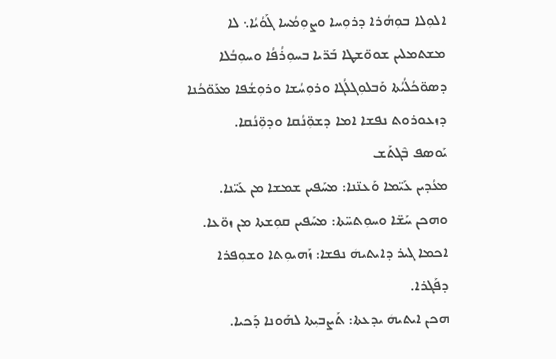ܐܠܘܼܠܐ ܒܘܼܗܳܪܐ ܕܪܘܼܚܐ ܘܨܘܼܡܳܚܐ ܓܰܘܳܝܳܐ܆ ܠܐ ܡܫܬܡܠܝܢ ܫܘܘ̈ܫܛܐ ܒܰܪ̈ܝܐ ܒܚܘܼܪܳܦܳܐ ܘܚܘܼܒܳܠܐ ܕܣܘ̈ܟܳܠܳܝܳܬܐ ܘܰܒܠܘܼܓܠܳܓܐ ܘܪܘܼܚܳܫܐ ܘܪܘܼܫܳܦܐ ܡܥܰܘ̈ܟܳܢܐ ܕܙܥܘܪܘܬ ܢܦܫܐ ܐܡܐ ܕܫܘܼ̈ܢܳܩܐ ܘܕܘܼ̈ܢܳܩܐ.
ܝܰܘܣܦ ܒܶܓܬܰܫ
ܡܥܳܕܝܢ ܥܰܝ̈ܡܐ ܘܰܥܢ̈ܢܐ: ܡܚܰܦܝܢ ܫܡܫܐ ܡܢ ܥܰܝ̈ܢܐ.
ܘܗܟܢ ܚܰܫ̈ܐ ܘܚܘܼܬܚ̈ܬܐ: ܡܚܰܦܝܢ ܩܘܼܫܬܐ ܡܢ ܙܘ̈ܥܐ.
ܐܟܡܐ ܓܝܪ ܕܐܝܬܝܗܿ ܢܦܫܐ: ܙܰܗܝܘܼܬܐ ܘܫܘܼܦܪܐ ܕܦܰܓܪܐ.
ܗܟܢ ܐܝܬܝܗܿ ܝܕܥܬܐ: ܬܰܨܒܝܼܬܐ ܠܗܰܘܢܐ ܕܰܟܝܐ.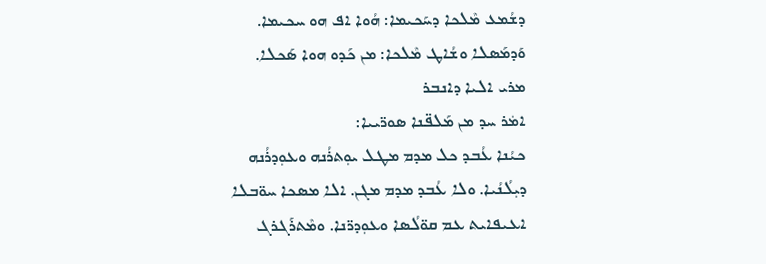ܕܫܳܡܥ ܡܶܠܟܐ ܕܚܰܟܝܡܐ: ܗܳܘܐ ܐܦ ܗܘ ܚܟܝܡܐ.
ܘܰܕܡܰܣܠܐ ܘܫܳܐܛ ܡܶܠܟܐ: ܡܢ ܟܰܕܘ ܗܘܐ ܣܰܟܠܐ.
ܡܪܝ ܐܠܝܐ ܕܐܢܒܪ
ܐܡܿܪ ܚܕ ܡܢ ܡܰܠܦ̈ܢܐ ܣܘܪ̈ܝܝܐ:
ܟܝܳܢܐ ܥܳܒܕ ܟܠ ܡܕܡ ܡܛܠ ܝܘܼܬܪܳܢܗ ܘܥܘܼܕܪܳܢܗ ܕܝܼܠܳܢܳܝܐ. ܘܠܐ ܥܳܒܕ ܡܕܡ ܡܓܢ. ܐܠܐ ܡܣܟܐ ܚܘ̈ܒܠܐ ܐܥܝܦܐܝܬ ܥܡ ܩܘ̈ܠܳܣܐ ܘܥܘܼܕܪ̈ܢܐ. ܘܡܶܬܪܰܓܪܓ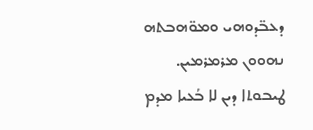ܕܥܒ̈ܕܘܗܝ ܘܡܘ̈ܗܒܬܗ ܢܗܘܘܢ ܡܪܡܪܡܝܢ.
ܛܝܒܘܬܐ ܕܝܢ ܠܐ ܒܳܥܝܐ ܡܕܡ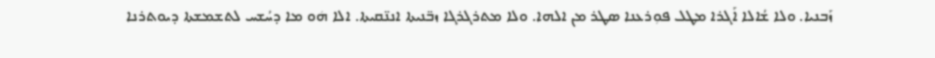ܙܰܒܢܝܐ. ܘܠܐ ܫܳܐܠܐ ܐܰܓܪܐ ܡܛܠ ܦܘܼܪܥܢܐ ܣܛܪ ܡܢ ܐܠܗܐ. ܘܠܐ ܡܬܪܓܪܓܐ ܙܒ̈ܢܝܬܐ ܐܢܢ̈ܩܝܬܐ. ܐܠܐ ܗܿܘ ܡܐ ܕܚܳܫܚ ܠܬܫܡܫܬܐ ܕܝܘܬܪܢܐ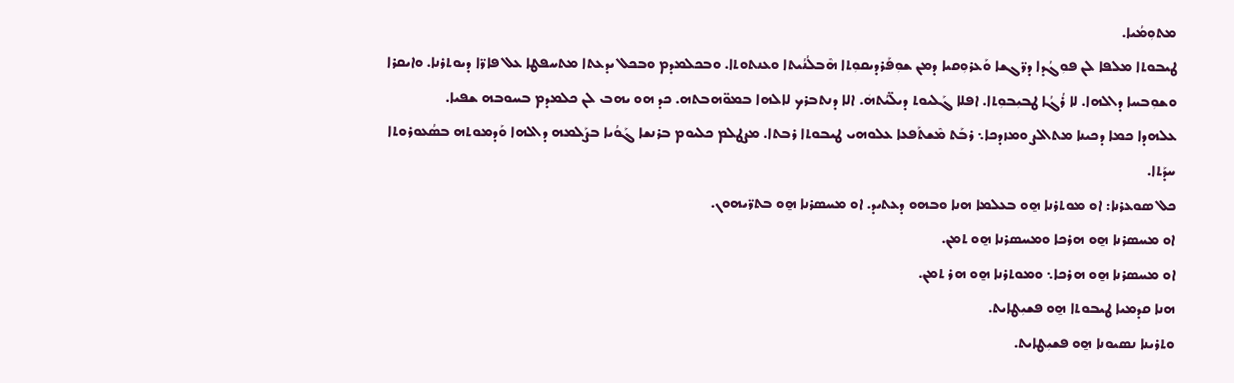ܡܬܘܼܡܳܝܐ.
ܛܝܒܘܬܐ ܡܠܦܐ ܠܢ ܦܘܼܓܳܕܐ ܕܪ̈ܓܫܐ ܘܰܥܪܘܼܩܝܐ ܕܡܢ ܫܘܼܦܰܪܕܝܩܘܼܬܐ ܗܶܒܠܳܢܳܝܬܐ ܘܥܢܬܘܬܐ. ܘܒܟܠܡܕܡ ܘܒܟܠ ܝܕܥܬܐ ܡܬܚܦܛܐ ܥܠ ܦܐܪ̈ܐ ܕܝܘܬܪܢܐ. ܘܐܝܩܪܐ ܘܫܘܼܒܚܐ ܕܐܠܗܐ. ܠܐ ܪܳܓܳܐ ܛܒܝܼܒܘܼܬܐ. ܐܦܠܐ ܓܰܠܝܘܬ ܕܝܠ̈ܝܳܬܗܿ. ܐܠܐ ܕܢܬܒܪܟ ܠܐܠܗܐ ܒܡܘ̈ܗܒܬܗ. ܟܕ ܗܘ ܝܗܒ ܠܢ ܟܠܡܕܡ ܒܚܘܒܗ ܫܦܝܐ.
ܥܠܗܕܐ ܟܡܐ ܕܟܝܢܐ ܡܬܐܠܨ ܘܡܙܕܟܐ܆ ܪܒܰܬ ܡܶܫܬܰܦܥܐ ܥܠܘܗܝ ܛܝܒܘܬܐ ܪܒܬܐ. ܡܨܛܠܡ ܟܠܝܘܡ ܒܪܢܫܐ ܓܰܘܳܝܐ ܒܨܰܠܡܗ ܕܐܠܗܐ ܘܰܕܡܘܬܗ ܒܣܳܥܘܪܘܬܐ ܚܕܰܬܐ.
ܟܠ ܣܘܥܪܢܐ: ܐܘ ܡܘܬܪܢܐ ܗ̱ܘ ܒܥܠܡܐ ܗܢܐ ܘܒܗܘ ܕܥܬܝܕ. ܐܘ ܡܚܣܪܢܐ ܗ̱ܘ ܒܬܪ̈ܝܗܘܢ.
ܐܘ ܡܚܣܪܢܐ ܗ̱ܘ ܗܪܟܐ ܘܡܚܣܪܢܐ ܗ̱ܘ ܬܡܢ.
ܐܘ ܡܚܣܪܢܐ ܗ̱ܘ ܗܪܟܐ܆ ܘܡܘܬܪܢܐ ܗ̱ܘ ܗܪ ܬܡܢ.
ܗܢܐ ܩܕܡܝܐ ܛܝܒܘܬܐ ܗ̱ܘ ܦܫܝܼܛܐܝܬ.
ܘܬܪܝܢܐ ܢܣܝܘܢܐ ܗ̱ܘ ܦܫܝܼܛܐܝܬ.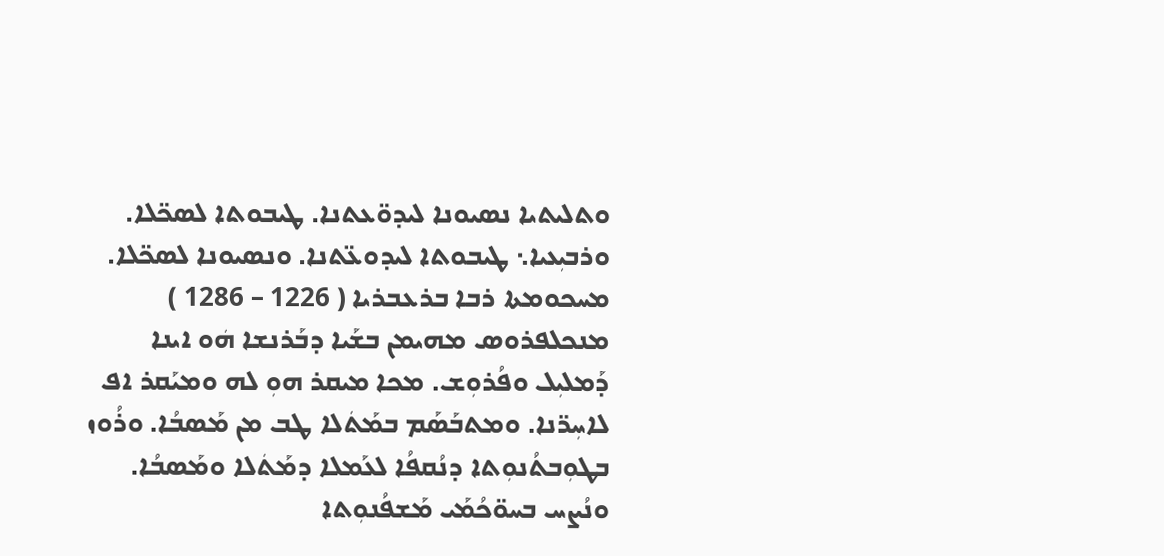ܘܬܠܝܬܝܐ ܢܣܝܘܢܐ ܠܝܕܘ̈ܥܬܢܐ. ܛܝܒܘܬܐ ܠܣܟ̈ܠܐ.
ܘܪܒܝܼܥܝܐ܆ ܛܝܒܘܬܐ ܠܝܕܘܥ̈ܬܢܐ. ܘܢܣܝܘܢܐ ܠܣܟ̈ܠܐ.
ܡܚܟܘܡܬܐ ܪܒܐ ܒܪܥܒܪܝܐ ( 1226 – 1286 )
ܡܢܟܠܦܪܘܣ ܡܗܝܡܢ ܒܫܰܝܐ ܕܒܰܪܢܫܐ ܗܿܘ ܐܝܢܐ ܕܰܡܠܝܼܠ ܘܦܳܪܘܼܫ. ܡܟܐ ܡܝܩܪ ܗܘܼ ܠܗ ܘܡܝܰܩܪ ܐܦ ܠܐܚܼܪ̈ܢܐ. ܘܡܬܒܰܣܰܡ ܒܡܰܬܿܠܐ ܛܒ ܡܢ ܡܰܣܒܳܐ. ܘܪܳܘܙ ܒܛܘܼܒܬܳܢܘܼܬܐ ܕܢܳܩܦܳܐ ܠܥܰܡܠܐ ܕܡܰܬܿܠܐ ܘܡܰܣܒܳܐ. ܘܢܳܨܚ ܒܚܘ̈ܟܳܡܰܝ ܡܰܫܦܳܢܘܼܬܐ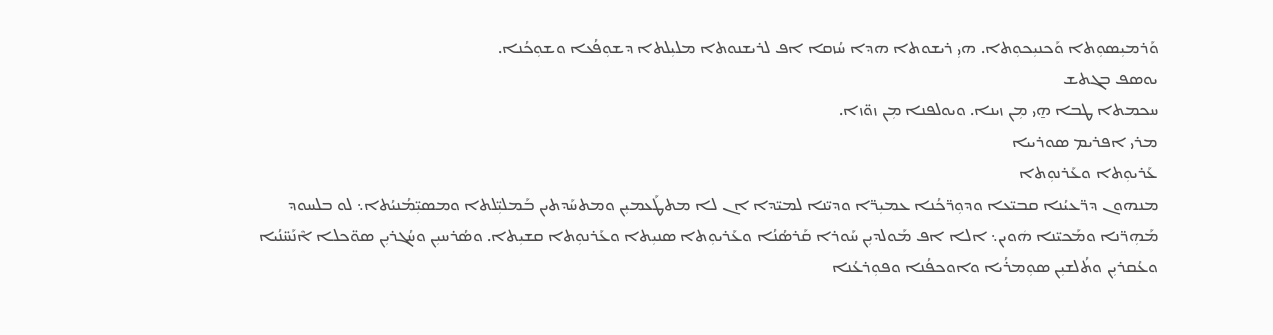ܘܰܪܡܝܼܣܘܼܬܐ ܘܰܟܢܝܼܟܘܼܬܐ. ܗܝܼ ܪܝܫܘܬܐ ܗܕܐ ܚܳܙܩܐ ܐܦ ܠܪܝܫܢܘܬܐ ܡܠܝܼܠܬܐ ܕܫܘܼܦܳܥܐ ܘܫܘܼܟܳܢܐ.
ܝܘܣܦ ܒܓܬܫ
ܚܟܡܬܐ ܛܒܐ ܗ̱ܝ ܡܼܢ ܙܝܢܐ. ܘܝܘܠܦܢܐ ܡܼܢ ܙܘ̈ܙܐ.
ܡܪܝ ܐܦܪܝܡ ܣܘܪܝܝܐ
ܥܰܪܝܘܼܬܐ ܘܥܰܪܢܘܼܬܐ
ܡܢܗܘܢ ܕܪ̈ܥܝܳܢܐ ܩܒܝ̈ܥܐ ܘܕܘܼܪ̈ܟܳܢܐ ܥܡܝܼܪ̈ܐ ܘܕܝ̈ܢܐ ܠܡܝ̈ܕܐ ܐܢ ܠܐ ܡܬܛܰܥܡܝܼܢ ܘܡܬܚܰܕܬܝܢ ܒܰܡܠܝܼ̈ܠܬܐ ܘܡܣܝܼ̈ܡܳܢܝܳܬܐ܆ ܠܘ ܒܠܚܘܕ ܡܰܗܼܪ̈ܢܐ ܘܡܰܟܝ̈ܢܐ ܗܿܘܝܢ܆ ܐܠܐ ܐܦ ܡܰܘܠܕܝܼܢ ܚܰܘܪܐ ܩܰܪܣܳܢܳܐ ܘܥܰܪܝܘܼܬܐ ܣܢܝܼܬܐ ܘܥܰܪܢܘܼܬܐ ܩܫܝܼܬܐ. ܘܣܳܪܚܝܼܢ ܘܚܳܓܪܝܼܢ ܣܘ̈ܟܠܐ ܐܶܢܰܚ̈ܢܳܝܐ ܘܥܳܩܪܝܼܢ ܘܬܳܠܫܝܼܢ ܣܘܼܡܪܳܝܐ ܘܐܘܟܦܳܢܐ ܘܦܘܼܪܥܳܢܐ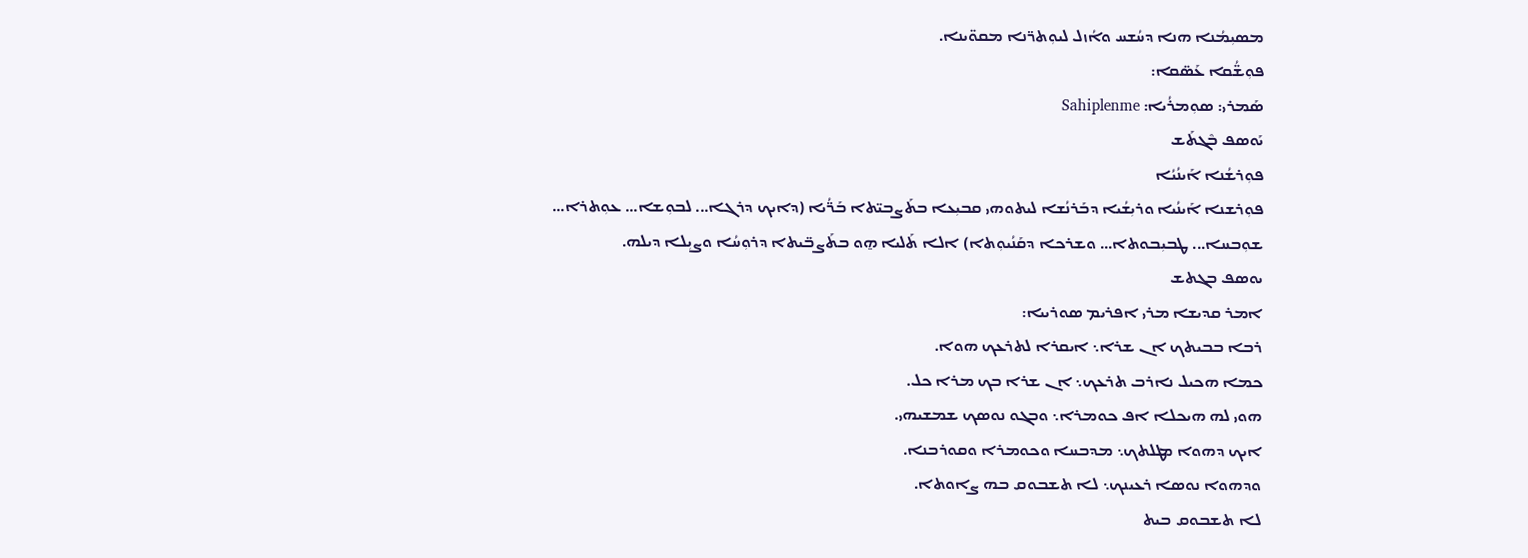ܡܣܝܼܡܳܢܐ ܗܢܐ ܕܚܳܫܚ ܘܐܳܙܠ ܠܝܘܼܬܪ̈ܢܐ ܡܩܘ̈ܝܢܐ.
ܦܘܼܫ̈ܳܩܐ ܥܰܣ̈ܩܐ:
ܣܰܡܪܝ: ܣܘܼܡܪܳܝܐ: Sahiplenme
ܝܰܘܣܦ ܒܶܓܬܰܫ
ܦܘܼܪܫܳܢܐ ܐܰܝܢܳܝܳܐ
ܦܘܼܪܫܢܐ ܐܰܝܢܳܝܐ ܘܪܝܼܫܳܝܐ ܕܒܰܪܢܳܫܐ ܠܝܬܘܗܝ ܩܒܝܼܥܐ ܒܬܰܨܒܝ̈ܬܐ ܒܰܪ̈ܳܝܐ (ܕܐܝܟ ܕܪܓܐ... ܠܒܘܼܫܐ... ܥܘܼܬܪܐ... ܫܘܼܒܚܐ... ܛܒܝܼܒܘܬܐ... ܘܫܪܟܐ ܕܩܰܢܳܝܘܼܬܐ) ܐܠܐ ܬܰܠܝܐ ܗ̱ܘ ܒܬܰܨܒ̈ܝܬܐ ܕܪܘܼܚܳܐ ܘܨܝܼܠܐ ܕܝܠܗ.
ܝܘܣܦ ܒܓܬܫ
ܐܡܪ ܩܕܝܫܐ ܡܪܝ ܐܦܪܝܡ ܣܘܪܝܝܐ:
ܪܒܐ ܒܒܝܬܟ ܐܢ ܫܪܐ܆ ܐܝܩܪܐ ܠܬܪܥܟ ܗܘܐ.
ܟܡܐ ܗܟܝܠ ܢܐܪܒ ܬܪܥܟ܆ ܐܢ ܫܪܐ ܒܟ ܡܪܐ ܟܠ.
ܗܘܝ ܠܗ ܗܝܟܠܐ ܐܦ ܟܘܡܪܐ܆ ܘܒܓܘ ܢܘܣܟ ܫܡܫܝܗܝ.
ܐܝܟ ܕܗܘܐ ܡܛܠܬܟ܆ ܡܕܒܚܐ ܘܟܘܡܪܐ ܘܩܘܪܒܢܐ.
ܘܕܗܘܐ ܢܘܣܐ ܪܥܝܢܟ܆ ܠܐ ܬܫܒܘܩ ܒܗ ܨܐܘܬܐ.
ܠܐ ܬܫܒܘܩ ܒܝܬ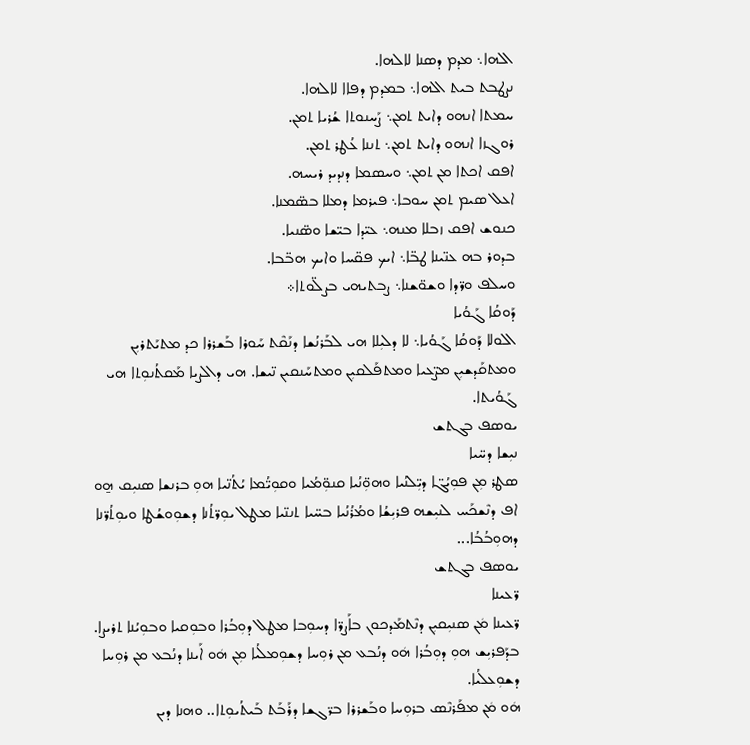ܐܠܗܐ܆ ܡܕܡ ܕܣܢܐ ܠܐܠܗܐ.
ܢܨܛܒܬ ܒܝܬ ܐܠܗܐ܆ ܒܡܕܡ ܕܦܐܐ ܠܐܠܗܐ.
ܚܡܬܐ ܐܢܗܘ ܕܐܝܬ ܬܡܢ܆ ܨܰܚܢܘܬܐ ܫܳܪܝܐ ܬܡܢ.
ܪܘܓܙܐ ܐܢܗܘ ܕܐܝܬ ܬܡܢ܆ ܬܢܢܐ ܥܳܛܪ ܬܡܢ.
ܐܦܩ ܐܟܬܐ ܡܢ ܬܡܢ܆ ܘܚܣܡܐ ܕܢܕܝܕ ܪܝܚܗ.
ܐܥܠ ܣܝܡ ܬܡܢ ܚܘܒܐ܆ ܦܝܪܡܐ ܕܡܠܐ ܒܣ̈ܡܢܐ.
ܟܢܘܫ ܐܦܩ ܙܒܠܐ ܡܢܗ܆ ܥܝ̈ܕܐ ܒܝ̈ܫܐ ܘܣ̈ܢܝܐ.
ܒܕܘܪ ܒܗ ܥܢ̈ܝܢܐ ܛܒ̈ܐ܆ ܐܝܟ ܦܩ̈ܚܐ ܘܐܝܟ ܗܒ̈ܒܐ.
ܘܚܠܦ ܘܪ̈ܕܐ ܘܫܘ̈ܫܢܐ܆ ܨܒܬܝܗܝ ܒܨܠ̈ܘܬܐ܀
ܕܰܘܩܳܐ ܓܰܘܳܝܐ
ܐܠܘܠܐ ܕܰܘܩܳܐ ܓܰܘܳܝܐ܆ ܠܐ ܕܠܝܼܠܐ ܗܝ ܠܒܰܪܢܳܫܐ ܕܢܰܩܶܬ ܚܰܘܪܐ ܒܰܫܪܪܐ ܟܕ ܡܬܝܰܬܪܝܼܢ ܘܡܬܩܰܕܫܝܼܢ ܡܨ̈ܥܝܐ ܘܡܬܦܰܠܩܝܼܢ ܘܡܬܚܰܢܩܝܢ ܢ̈ܝܫܐ. ܗܝ ܕܐܠܨܝܐ ܡܰܩܬܳܢܘܼܬܐ ܗܝ ܓܰܘܳܝܬܐ.
ܝܘܣܦ ܒܓܬܫ
ܢܝܼܫܐ ܕܚ̈ܝܐ
ܣܛܪ ܡܼܢ ܦܘܼܝܳܓ̈ܐ ܕܝܼ̈ܠܢܳܝܐ ܘܗܘܼ̈ܢܳܝܐ ܩܢܘܼ̈ܡܳܝܐ ܘܩܘܼܝ̈ܳܡܐ ܝܳܬܳܢ̈ܝܐ ܗܘܼ ܒܪܢܫܐ ܣܢܝܼܩ ܗ̱ܘ ܐܦ ܕܢܶܫܟܰܚ ܠܢܝܼܫܗ ܦܪܝܼܫܳܐ ܘܡܳܪܳܢܳܝܐ ܒܚ̈ܝܐ ܬܢܢ̈ܝܐ ܡܛܠ ܝܘܼܪ̈ܬܳܢܐ ܕܫܘܼܘܫܳܛܐ ܘܝܘܼܬܳܪ̈ܢܐ ܕܗܘܼܒܳܒܳܐ...
ܝܘܣܦ ܒܓܬܫ
ܪ̈ܥܝܢܐ
ܪ̈ܥܝܢܐ ܡܿܢ ܣܢܝܼܩܝܼܢ ܕܢܶܬܡܰܕܟܘܢ ܒܐܰܨܪ̈ܐ ܕܚܘܼܒܐ ܡܛܠ ܕܘܼܒܳܪܐ ܘܒܘܼܩܝܐ ܘܒܘܼܝܳܢܐ ܬܪܝܨܐ. ܒܕܰܦܪܝܼܫ ܗܘܼ ܕܘܼܒܳܪܐ ܗܿܘ ܕܢܳܒܥ ܡܢ ܪܘܼܚܐ ܕܫܘܼܡܠܳܝܐ ܡܼܢ ܗܿܘ ܐܰܝܢܐ ܕܢܳܒܥ ܡܢ ܪܘܼܚܐ ܕܫܘܼܥܠܳܝܐ.
ܗܿܘ ܡܿܢ ܡܦܰܪܢܶܣ ܒܪܘܼܚܐ ܘܒܰܫܪܪܐ ܒܪ̈ܓܫܐ ܕܪܰܒܰܬ ܒܰܝܬܳܝܘܼܬܐ.. ܘܗܢܐ ܕܝܢ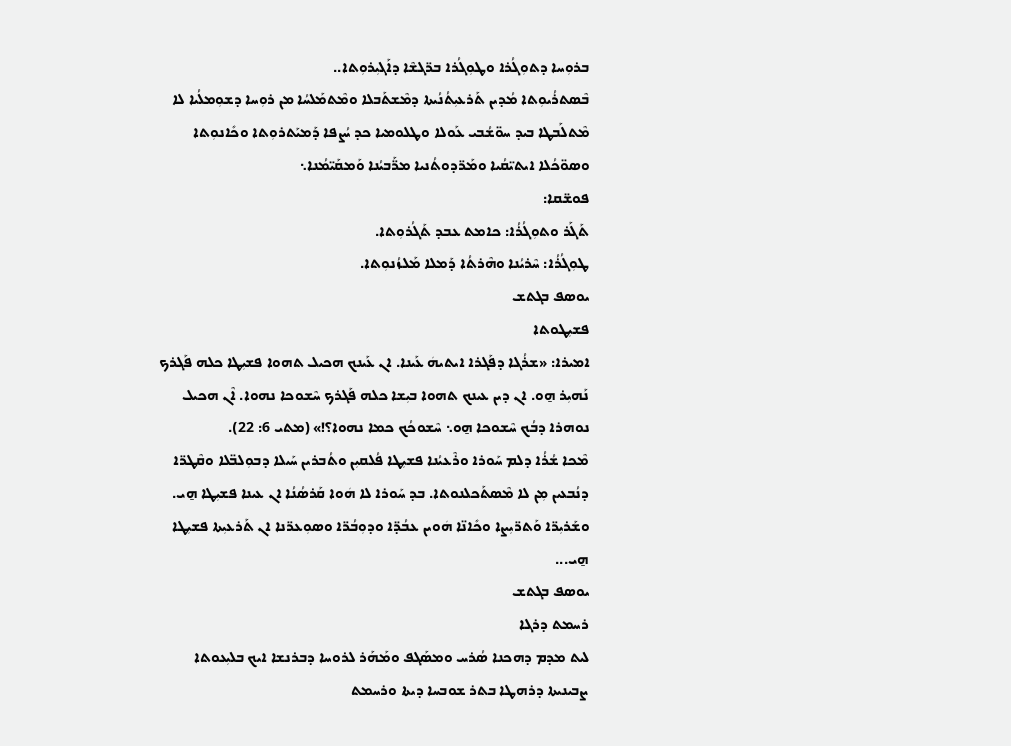ܒܪܘܼܚܐ ܕܬܘܼܓܳܪܐ ܘܛܘܼܓܳܪܐ ܒܪ̈ܓܫܶܐ ܕܐܰܓܝܼܪܘܼܬܐ..
ܒܶܣܬܪܳܝܘܼܬܐ ܡܳܕܝܢ ܬܰܪܥܝܼܬܳܢܳܝܬܐ ܕܡܶܫܬܰܒܠܐ ܘܡܶܬܡܰܠܚܳܐ ܡܢ ܪܘܼܚܐ ܕܫܘܼܡܠܳܝܐ ܠܐ ܡܶܬܠܰܒܛܐ ܒܝܕ ܚܘ̈ܫܳܒܝ ܥܰܘܠܐ ܘܛܠܘܡܝܐ ܟܕ ܝܳܨܦܐ ܕܰܡܝܰܬܪܘܼܬܐ ܘܟܺܐܢܘܼܬܐ ܘܣܘ̈ܟܳܠܐ ܐܝܬܝ̈ܩܳܝܐ ܘܡܰܪ̈ܕܘܬܳܢܝܐ ܡܪ̈ܰܒܝܳܢܐ ܘܰܡܩܰܝ̈ܡܳܢܐ܆
ܦܘܫ̈ܩܐ:
ܬܰܓܰܪ ܘܬܘܼܓܳܪܳܐ: ܟܐܡܬ ܥܒܕ ܬܰܓܳܪܘܼܬܐ.
ܛܘܼܓܳܪܳܐ: ܚܶܪܝܳܢܐ ܘܗܶܪܬܳܐ ܕܰܡܠܐ ܡܰܠܙܳܢܘܼܬܐ.
ܝܘܣܦ ܒܓܬܫ
ܦܫܝܼܛܘܬܐ
ܐܡܝܪܐ: «ܫܪܳܓܐ ܕܦܰܓܪܐ ܐܝܬܝܗܿ ܥܰܝܢܐ. ܐܢ ܥܰܝܢܟ ܗܟܝܠ ܬܗܘܐ ܦܫܝܼܛܐ ܟܠܗ ܦܰܓܪܟ ܢܰܗܝܼܪ ܗ̱ܘ. ܐܢ ܕܝܢ ܥܝܢܟ ܬܗܘܐ ܒܝܼܫܐ ܟܠܗ ܦܰܓܪܟ ܚܶܫܘܟܐ ܢܗܘܐ. ܐܶܢ ܗܟܝܠ ܢܘܗܪܐ ܕܒܳܟ ܚܶܫܘܟܐ ܗ̱ܘ܆ ܚܶܫܘܟܳܟ ܟܡܐ ܢܗܘܐ؟!» (ܡܬܝ 6: 22).
ܡܶܟܐ ܫܳܪܳܐ ܕܠܡ ܚܰܘܪܐ ܘܪܶܥܝܳܢܐ ܦܫܝܼܛܐ ܦܳܠܩܝܼܢ ܘܬܳܒܪܝܢ ܚܰܝܠܐ ܕܒܘܼܠܒ̈ܠܐ ܘܩܶܛܪ̈ܐ ܕܢܳܒܥܝܢ ܡܼܢ ܠܐ ܡܶܣܬܰܟܠܢܘܬܐ. ܒܕ ܚܰܘܪܐ ܠܐ ܗܿܘܐ ܩܰܪܣܳܢܳܐ ܐܢ ܥܝܢܐ ܦܫܝܼܛܐ ܗ̱ܝ. ܘܫܰܪܝܼܪ̈ܐ ܘܰܬܪ̈ܝܼܨܐ ܘܟܺܐܢ̈ܐ ܗܿܘܝܢ ܥܒܳܕ̈ܐ ܘܕܘܼܒܳܪ̈ܐ ܘܣܘܼܥܪ̈ܢܐ ܐܢ ܬܰܪܥܝܼܬܐ ܦܫܝܼܛܐ ܗ̱ܝ...
ܝܘܣܦ ܒܓܬܫ
ܪܚܡܬ ܕܪܓܐ
ܠܝܬ ܡܕܡ ܕܗܟܢܐ ܣܳܪܚ ܘܡܣܰܓܦ ܘܡܰܗܰܪ ܠܪܘܚܐ ܕܒܪܢܫܐ ܐܝܟ ܒܠܝܼܥܘܬܐ ܨܒܝܢܝܬܐ ܕܪܗܛܐ ܒܬܪ ܫܘܒܚܐ ܕܝܬܐ ܘܪܚܡܬ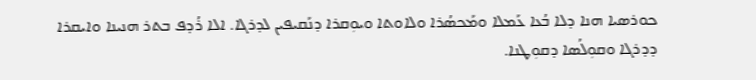ܟܘܪܣܝܐ ܗܢܐ ܕܠܐ ܒܳܥܐ ܥܰܡܠܐ ܘܡܰܟܣܳܪܐ ܘܠܐܘܬܐ ܘܝܘܼܩܪܐ ܕܢܰܩܝܦܝܢ ܠܕܪܓܐ. ܐܠܐ ܪܳܕܦ ܒܬܪ ܗܢܝܢܐ ܘܐܝܩܪܐ ܕܕܪܓܐ ܘܩܘܼܠܳܣܐ ܕܩܘܼܛܢܐ.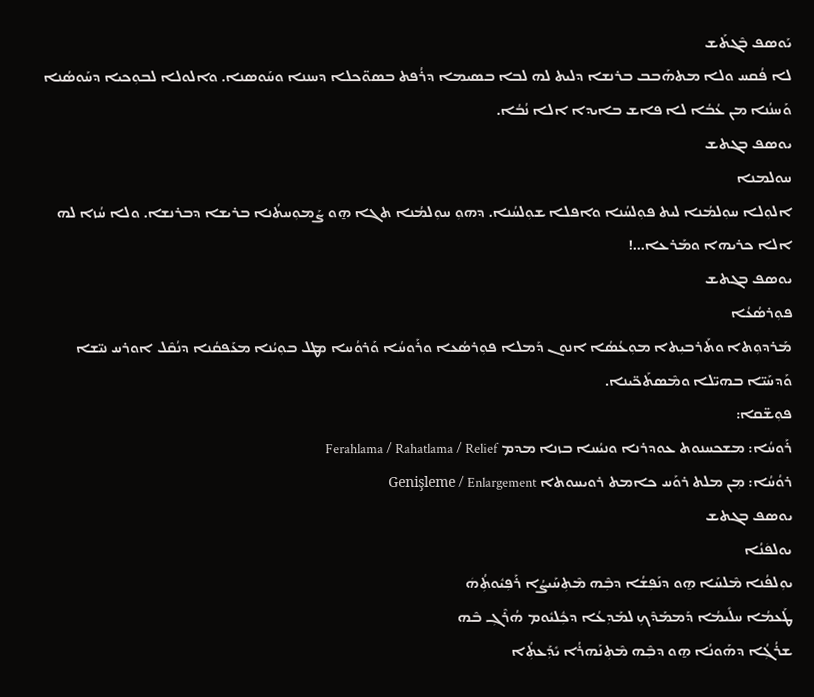ܝܰܘܣܦ ܒܶܓܬܰܫ
ܠܐ ܦܳܩܚ ܘܠܐ ܡܬܗܰܒܒ ܒܪܢܫܐ ܕܠܝܬ ܠܗ ܠܒܐ ܒܣܝܡܐ ܕܪܳܦܬ ܒܣܘ̈ܟܠܐ ܕܚܢܢܐ ܘܚܰܘܣܢܐ. ܘܐܠܘܠܐ ܠܒܘܼܟܝܐ ܕܚܰܘܣܳܢܐ ܘܰܚܢܳܢܐ ܡܢ ܥܳܒܳܐ ܠܐ ܦܐܫ ܒܐܝܕܐ ܐܠܐ ܢܳܒܳܐ.
ܝܘܣܦ ܒܓܬܫ
ܚܘܠܡܢܐ
ܐܠܘܼܠܐ ܚܘܼܠܡܳܢܐ ܠܝܬ ܦܘܼܠܚܳܢܐ ܘܐܦܠܐ ܫܘܼܠܚܳܢܐ. ܕܗܘܼ ܚܘܼܠܡܳܢܐ ܬܓܐ ܗ̱ܘ ܨܰܡܘܼܚܬܳܢܐ ܒܪܝܫܐ ܕܒܪܢܫܐ. ܘܠܐ ܚܳܙܐ ܠܗ ܐܠܐ ܟܪܝܗܐ ܘܡܰܪܥܐ...!
ܝܘܣܦ ܒܓܬܫ
ܦܘܼܪܣܳܥܳܐ
ܡܰܪܕܘܼܬܐ ܘܬܰܪܒܝܼܬܐ ܡܘܼܥܳܣܳܐ ܐܢܘܢ ܕܰܡܠܐ ܦܘܼܪܣܳܥܐ ܘܪܰܘܚܳܐ ܘܰܪܘܳܚܐ ܡܛܠ ܒܘܼܝܳܢܐ ܡܥܰܦܩܳܢܐ ܕܢܳܩܶܠ ܐܘܪܚ ܢܝ̈ܫܐ ܘܰܕܚܰܝ̈ܐ ܒܗܝ̈ܠܐ ܘܡܶܣܬܰܟ̈ܝܢܐ.
ܦܘܼܫ̈ܩܐ:
ܪܰܘܚܳܐ: ܡܫܟܚܢܘܬ ܥܘܕܪܢܐ ܘܢܝܳܚܐ ܒܙܢܐ ܡܕܡ Ferahlama / Rahatlama / Relief
ܪܘܳܚܳܐ: ܡܼܢ ܡܠܬ ܪܘܰܚ ܟܐܡܬ ܪܘܝܚܘܬܐ Genişleme / Enlargement
ܝܘܣܦ ܒܓܬܫ
ܝܘܠܦܿܢܳܐ
ܝܘܼܠܦܳܢܐ ܡܶܠܚܰܐ ܗ̱ܘ ܕܢܰܦܼܫܳܐ ܕܒܼܶܗ ܡܶܬܼܚܰܝܨܳܐ ܪܰܦܼܝܽܘܬܼܳܗܿ
ܛܰܥܡܳܐ ܚܠܺܝܡܳܐ ܕܰܡܡܰܕܶܟܼ ܠܡܰܕܼܥܳܐ ܕܟܼܽܠܝܽܘܡ ܗܳܪܶܓܼ ܒܶܗ
ܫܪܳܓܼܳܐ ܕܗܰܘܢܳܐ ܗ̱ܘ ܕܒܼܶܗ ܡܶܬܼܢܰܗܪܳܐ ܝܺܕܼܰܥܬܼܳܐ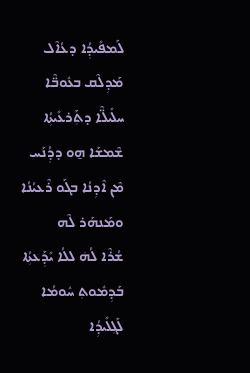ܠܰܡܦܺܝܕܼܳܐ ܕܥܳܐܶܠ ܡܰܕܼܠܶܩ ܒܥܽܘܒ̈ܶܐ ܚܠܺܝܠ̈ܶܐ ܕܬܼܰܪܥܺܝܬܼܳܐ
ܫܶܡܫܰܐ ܗ̱ܘ ܕܕܼܳܢܰܚ ܡܶܢ ܐܶܕܼܢܳܐ ܒܓܰܘ ܪܶܥܝܳܢܳܐ ܘܡܰܢܗܰܪ ܠܶܗ
ܫܳܪܶܐ ܠܳܗܿ ܠܠܳܐ ܝܺܕܼܰܥܬܼܳܐ ܒܰܕܼܡܽܘܬܼ ܚܽܘܡܳܐ ܠܰܓܼܠܺܝܕܼܳܐ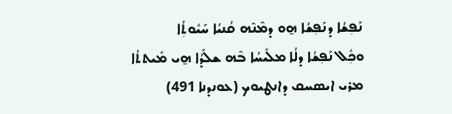ܢܰܦܼܫܳܐ ܕܢܰܦܼܫܳܐ ܗ̱ܘ ܕܡܶܢܶܗ ܩܳܢܝܳܐ ܚܰܝܽܘܬܼܳܐ
ܘܟܼܽܠ ܢܰܦܼܫܳܐ ܕܠܳܐ ܡܠܺܝܚܳܐ ܒܶܗ ܫܠܰܕܳܐ ܗ̱ܝ ܡܺܝܬܬܳܐ
ܡܪܝ ܐܝܣܚܩ ܕܐܢܛܝܘܟ (ܥܘܢܕܢܐ 491)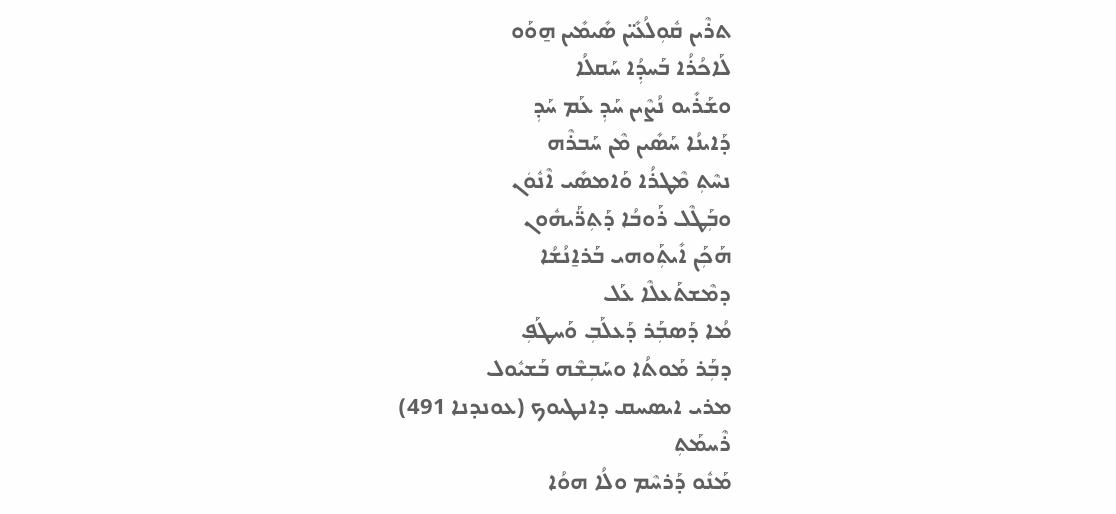ܬܪܶܝܢ ܩܽܘܼܠܳܥܺܝ̈ܢ ܣܺܝܡܺܝܢ ܗ̱ܘܰܘ
ܠܰܐܟܳܪܳܐ ܒܰܚܕܼܳܐ ܚܰܩܠܳܐ
ܘܫܰܪܺܝܘ ܢܳܨܶܝܢ ܚܰܕܼ ܥܰܡ ܚܰܕܼ
ܕܰܐܝܢܳܐ ܚܰܣܺܝܢ ܡܶܢ ܚܰܒܪܶܗ
ܢܚܶܬܼ ܡܶܛܪܳܐ ܘܰܐܡܣܺܝ ܐܶܢܽܘܿܢ
ܘܒܼܰܛܶܠ ܪܰܘܒܳܐ ܕܰܬܼܪ̈ܰܝܗܽܘܢ
ܗܰܟܼܰܢ ܐܺܝܬܼܰܘܗܝ ܒܰܪܐ̱ܢܳܫܳܐ
ܕܡܶܫܬܰܥܠܶܐ ܥܰܠ
ܡܳܐ ܕܰܣܒܼܰܪ ܕܰܥܠܰܒܼ ܘܰܚܛܰܦܼ
ܕܒܼܰܪ ܡܰܘܬܳܐ ܘܚܰܒܼܫܶܗ ܒܰܫܝܽܘܠ
ܡܪܝ ܐܝܣܚܩ ܕܐܢܛܝܘܟ (ܥܘܢܕܢܐ 491)
ܪܶܚܡܰܬܼ
ܡܰܢܽܘ ܕܰܪܚܶܡ ܘܠܳܐ ܗܘܳܐ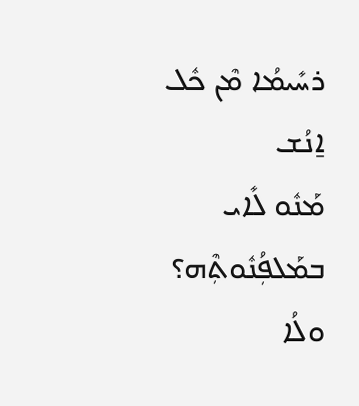ܪܚܺܝܡܳܐ ܡܶܢ ܟܽܠ ܐ̱ܢܳܫ
ܡܰܢܽܘ ܠܺܐܝ ܒܡܰܠܦܼܳܢܽܘܬܼܶܗ؟ ܘܠܳܐ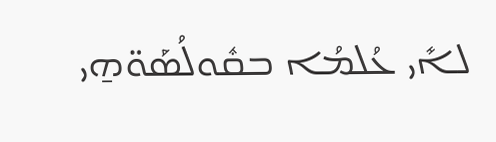ܠܐܺܝ ܥܳܠܡܳܐ ܒܩܽܘܠܳܣܰܘ̈ܗ̱ܝ